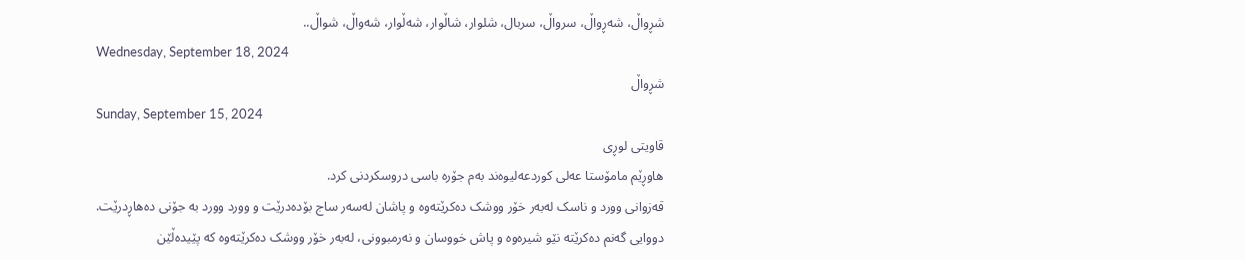شڕواڵ، شەڕواڵ، سرواڵ، سربال، شلوار، شاڵوار، شەڵوار، شەواڵ، شواڵ..
Wednesday, September 18, 2024
شڕواڵ
Sunday, September 15, 2024
قاویتی لوڕی
هاوڕێم مامۆستا عەلی کوردعەلیوەند بەم جۆرە باسی دروسکردنی کرد.
قەزوانی وورد و ناسک لەبەر خۆر ووشک دەکرێتەوە و پاشان لەسەر ساج بۆدەدرێت و وورد وورد بە جۆنی دەهاڕدرێت. دووایی گەنم دەکرێتە نێو شیرەوە و پاش خووسان و نەرمبوونی، لەبەر خۆر ووشک دەکرێتەوە کە پێیدەڵێن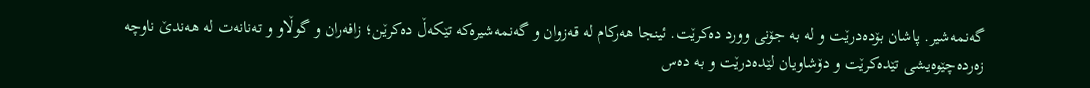گەنمەشیر. پاشان بۆدەدرێت و لە بە جۆنی وورد دەکرێت. ئینجا هەرکام لە قەزوان و گەنمەشیرەکە تێکەڵ دەکرێن؛ زافەران و گوڵاو و تەنانەت لە هەندێ ناوچە زەردەچێوەیشی تێدەکرێت و دۆشاویان لێدەدرێت و بە دەس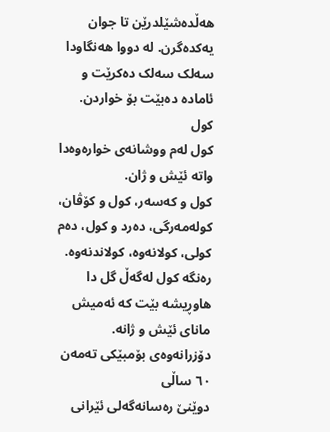هەڵدەشێلدرێن تا جوان یەکدەگرن. لە دووا هەنگاودا سەلک سەلک دەکرێت و ئامادە دەبێت بۆ خواردن.
کول
کول لەم ووشانەی خوارەوەدا واتە ئێش و ژان.
کول و کەسەر، کول و کۆڤان، کولەمەرگی، دەرد و کول، دەم کولی، کولانەوە، کولاندنەوە.
رەنگە کول لەگەڵ گل دا هاوڕیشە بێت کە ئەمیش مانای ئێش و ژانە.
دۆزرانەوەی بۆمبێکی تەمەن ٦٠ ساڵی
دوێنێ رەسانەگەلی ئێرانی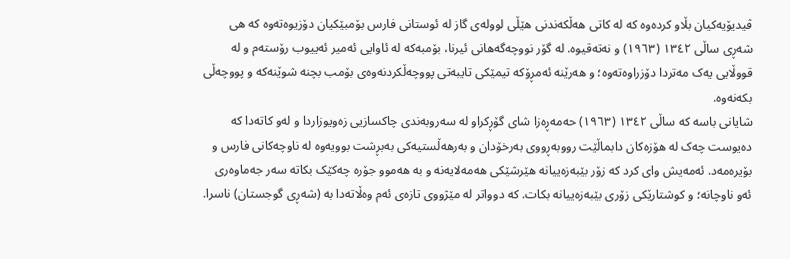ڤیدیۆیەکیان بڵاو کردەوە کە لە کاتی هەڵکەندنی هێڵی لوولەی گاز لە ئوستانی فارس بۆمبێکیان دۆزیوەتەوە کە هی شەڕی ساڵی ١٣٤٢ (١٩٦٣) و نەتەقیوە. لە گۆر نووچەگەهانی ئیرنا، بۆمبەکە لە ئاوایی ئەمیر ئەییوب رۆستەم و لە قووڵایی یەک مەتردا دۆزراوەتەوە؛ و هەرێنە ئەمڕۆکە تیمێکی تایبەتی پووچەڵکردنەوەی بۆمب بچنە شوێنەکە و پووچەڵی بکەنەوە.
شایانی باسە کە ساڵی ١٣٤٢ (١٩٦٣) حەمەڕەزا شای گۆڕکراو لە سەروبەندی چاکسازیی زەویوزاردا و لەو کاتەدا کە دەیوست چەک لە هۆزەکان دابماڵێت رووبەڕووی بەرخۆدان و بەرهەڵستیەکی بەبڕشت بوویەوە لە ناوچەکانی فارس و بۆیرەمەد. ئەمەیش وای کرد کە زۆر بێبەزەییانە هێرشێکی هەمەلایەنە و بە هەموو جۆرە چەکێک بکاتە سەر جەماوەری ئەو ناوچانە؛ و کوشتارێکی زۆری بێبەزەییانە بکات. کە دوواتر لە مێژووی تازەی ئەم وەڵاتەدا بە (شەڕی گوجستان) ناسرا.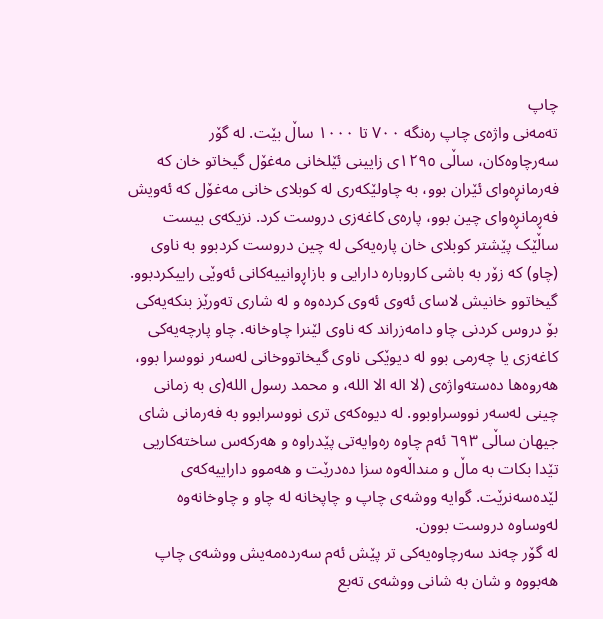چاپ
تەمەنی واژەی چاپ رەنگە ٧٠٠ تا ١٠٠٠ ساڵ بێت. لە گۆر سەرچاوەکان، ساڵی ١٢٩٥ی زایینی ئێلخانی مەغۆل گیخاتو خان کە فەرمانڕەوای ئێران بوو، بە چاولێکەری لە کوبلای خانی مەغۆل کە ئەویش فەڕمانڕەوای چین بوو، پارەی کاغەزی دروست کرد. نزیکەی بیست ساڵێک پێشتر کوبلای خان پارەیەکی لە چین دروست کردبوو بە ناوی (چاو) کە زۆر بە باشی کاروبارە دارایی و بازاڕوانییەکانی ئەوێی راییکردبوو. گیخاتوو خانیش لاسای ئەوی ئەوی کردەوە و لە شاری تەورێز بنکەیەکی بۆ دروس کردنی چاو دامەزراند کە ناوی لێنرا چاوخانە. چاو پارچەیەکی کاغەزی یا چەرمی بوو لە دیوێکی ناوی گیخاتووخانی لەسەر نووسرا بوو، هەروەها دەستەواژەی (لا الە الا اللە، و محمد رسول اللە(ی بە زمانی چینی لەسەر نووسراوبوو. لە دیوەکەی تری نووسرابوو بە فەرمانی شای جیهان ساڵی ٦٩٣ ئەم چاوە رەوایەتی پێدراوە و هەرکەس ساختەکاریی تێدا بکات بە ماڵ و منداڵەوە سزا دەدرێت و هەموو داراییەکەی لێدەسەنرێت. گوایە ووشەی چاپ و چاپخانە لە چاو و چاوخانەوە لەوساوە دروست بوون.
لە گۆر چەند سەرچاوەیەکی تر پێش ئەم سەردەمەیش ووشەی چاپ هەبووە و شان بە شانی ووشەی تەبع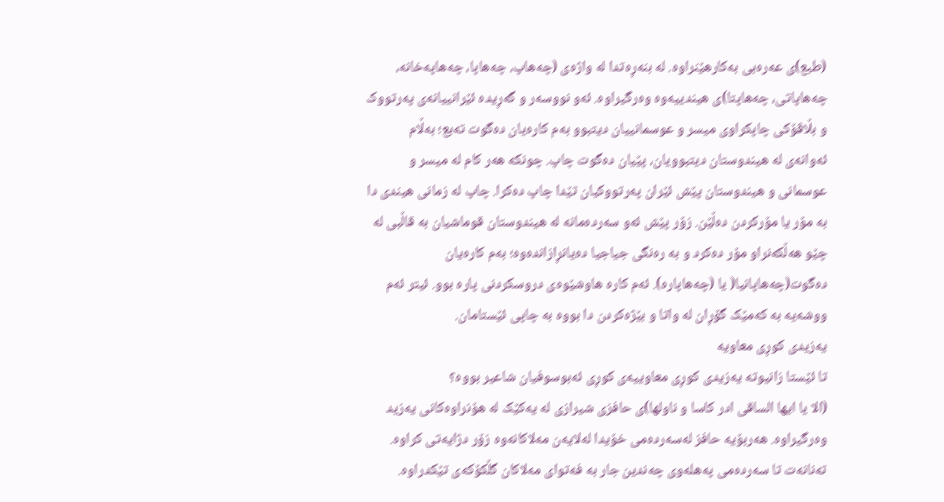(طبع)ی عەرەبی بەکارهێنراوە. لە بنەڕەتدا لە واژەی (چەهاپ، چەهاپا، چەهاپەخانە، چەهاپاتی، چەهاپتا)ی هیندییەوە وەرگیراوە. ئەو نووسەر و گەڕیدە ئێرانییانەی پەرتووک و بڵاڤۆکی چاپکراوی میسر و عوسمانییان دیتبوو بەم کارەیان دەگوت تەبع؛ بەڵام ئەوانەی لە هیندوستان دیتبوویان، پێیان دەگوت چاپ. چونکە هەر کام لە میسر و عوسمانی و هیندوستان پێش ئێران پەرتووکیان تێدا چاپ دەکرا. چاپ لە زمانی هیندی دا بە مۆر یا مۆرکردن دەڵێن. زۆر پێش ئەو سەردەمانە لە هیندوستان قوماشیان بە قاڵبی لە چێو هەڵکەنراو مۆر دەکرد و بە رەنگی جیاجیا دەیانڕازاندەوە؛ بەم کارەیان دەگوت(چەهاپانیا( یا (چەهاپارە). ئەم کارە هاوشێوەی دروسکردنی پارە بوو. ئیتر ئەم ووشەیە بە کەمێک گۆڕان لە واتا و بێژەکردن دا بووە بە چاپی ئێستامان.
یەزیدی کوڕی معاویە
تا ئێستا زانیوتە یەزیدی کوڕی معاوییەی کوڕی ئەبوسوفیان شاعیر بووە؟
(الا یا ایها الساقی ادر کاسا و ناولها)ی حافزی شیرازی لە یەکێک لە هۆنراوەکانی یەزید وەرگیراوە. هەربۆیە حافز لەسەردەمی خۆیدا لەلایەن مەلاکانەوە زۆر دژایەتی کراوە. تەنانەت تا سەردەمی پەهلەوی چەندین جار بە فەتوای مەلاکان گڵکۆکەی تێکدراوە.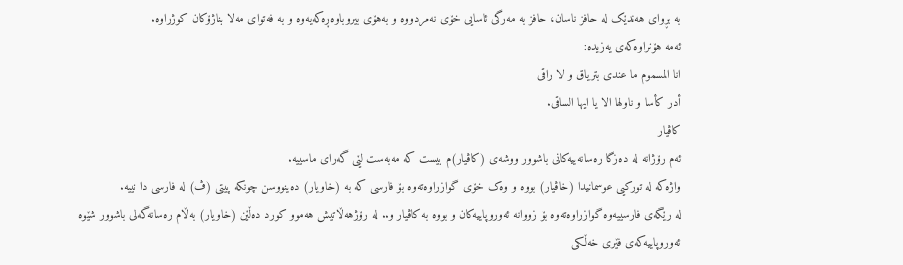بە بڕوای هەندێک لە حافز ناسان، حافز بە مەرگی ئاسایی خۆی نەمردووە و بەهۆی بیروباوەڕەکەیەوە و بە فەتوای مەلا بناژۆکان کوژراوە.
ئەمە هۆنراوەکەی یەزیدە:
انا المسموم ما عندى بتریاق و لا راقى
أدر کأسا و ناولها الا یا ایها الساقى.
کاڤیار
ئەم رۆژانە لە دەزگا رەسانەییەکانی باشوور ووشەی (کاڤیار)م بیست کە مەبەست لێی گەرای ماسییە.
واژەکە لە تورکیی عوسمانیدا (خاڤیار) بووە و وەک خۆی گوازراوەتەوە بۆ فارسی کە بە (خاویار) دەینووسن چونکە پیتی (ڤ) لە فارسی دا نییە.
لە رێگەی فارسییەوە گوازراوەتەوە بۆ زووانە ئەوروپاییەکان و بووە بە کاڤیار و.. لە رۆژهەڵاتیش هەموو کورد دەڵێن (خاویار) بەڵام رەسانەگەلی باشوور شێوە ئەوروپاییەکەی فێری خەڵکی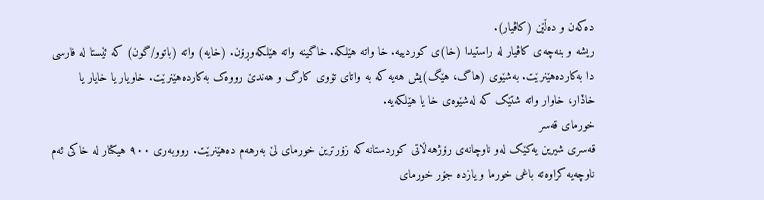دەکەن و دەڵێن (کاڤیار).
ریشە و بنەچەی کاڤیار لە راستیدا (خا)ی کوردییە. خا واتە هێلکە. خاگینە واتە هێلکەوڕۆن. (خایە) واتە (باتوو/گون) کە ئێستا لە فارسی دا بەکاردەهێنرێت. بەشێوی (هاگ، هێگ)یش هەیە کە بە واتای تۆوی کارگ و هەندێ رووەک بەکاردەهێنرێت. خاویار یا خایار یا خاڏار، خاوار واتە شتێک کە لەشێوەی خا یا هێلکەیە.
خورمای قەسر
قەسری شیرین یەکێک لەو ناوچانەی رۆژهەڵاتی کوردستانە کە زۆرترین خورمای لێ بەرهەم دەهێنرێت. رووبەری ٩٠٠ هیکتار لە خاکی ئەم ناوچەیە کراوەتە باغی خورما و یازدە جۆر خورمای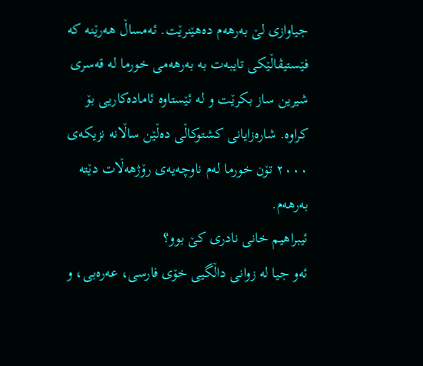جیاوازی لێ بەرهەم دەهێنرێت. ئەمساڵ هەرێنە کە فێستیڤاڵێکی تایبەت بە بەرهەمی خورما لە قەسری شیرین ساز بکرێت و لە ئێستاوە ئامادەکاریی بۆ کراوە. شارەزایانی کشتوکاڵی دەڵێن ساڵانە نزیکەی ٢٠٠٠ تۆن خورما لەم ناوچەیەی رۆژهەڵات دێتە بەرهەم.
ئیبراهیم خانی نادری کێ بوو؟
ئەو جیا لە زوانی داڵگیی خۆی فارسی، عەرەبی، و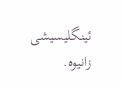ئینگلیسیشی زانیوە.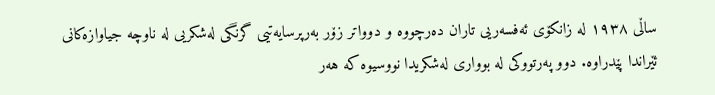ساڵی ١٩٣٨ لە زانکۆی ئەفسەریی تاران دەرچووە و دوواتر زۆر بەرپرسایەتیی گرنگی لەشکریی لە ناوچە جیاوازەکانی ئێراندا پێدراوە. دوو پەرتووکی لە بوواری لەشکریدا نووسیوە کە هەر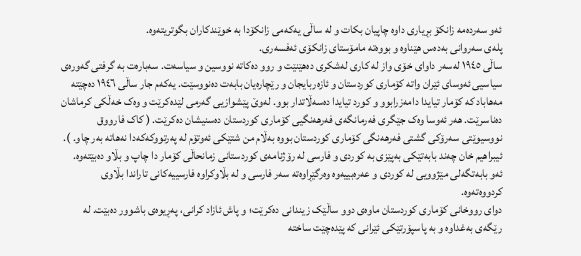ئەو سەردەمە زانکۆ بڕیاری داوە چاپیان بکات و لە ساڵی یەکەمی زانکۆدا بە خوێندکاران بگوتريتەوە.
پلەی سەروانی بەدەس هێناوە و بووەتە مامۆستای زانکۆی ئەفسەری.
ساڵی ١٩٤٥ لەسەر داوای خۆی واز لە کاری لەشکری دەهێنێت و روو دەکاتە نووسین و سیاسەت. سەبارەت بە گرفتی گەورەی سیاسیی ئەوسای ئێران واتە کۆماری کوردستان و ئازەربایجان و رێچارەیان بابەت دەنووسێت. یەکەم جار ساڵی ١٩٤٦ دەچێتە مەهاباد کە کۆمار تیایدا دامەزرابوو و کورد تیایدا دەسەڵاتدار بوو. لەوێ پێشوازیی گەرمی لێدەکرێت و وەک خەڵکی کرماشان دەناسرێت. هەر ئەوسا وەک جێگری فەرمانگەی فەرهەنگیی کۆماری کوردستان دەسنیشان دەکرێت. ( کاک فارووق نووسیوێتی سەرۆکی گشتی فەرهەنگی کۆماری کوردستان بووە بەڵام من شتێکی ئەوتۆم لە پەرتووکەکەدا نەهاتە بەر چاو. ).
ئیبراهیم خان چەند بابەتێکی بەپێزی بە کوردی و فارسی لە رۆژنامەی کوردستانی زمانحاڵی کۆمار دا چاپ و بڵاو دەبێتەوە. ئەو بابەتگەلی مێژوویی لە کوردی و عەرەبییەوە وەرگێڕاوەتە سەر فارسی و لە بڵاوکراوە فارسییەکانی تاراندا بڵاوی کردووەتەوە.
دوای رووخانی کۆماری کوردستان ماوەی دوو ساڵێک زیندانی دەکرێت؛ و پاش ئازاد کرانی، پەڕیوەی باشوور دەبێت. لە رێگەی بەغداوە و بە پاسپۆرتێکی ئێرانی کە پێدەچێت ساختە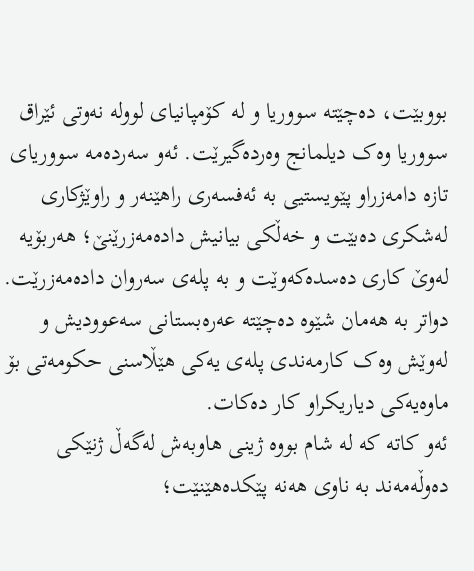بووبێت، دەچێتە سووریا و لە کۆمپانیای لوولە نەوتی ئێراق سووریا وەک دیلمانج وەردەگیرێت. ئەو سەردەمە سووریای تازە دامەزراو پێویستیی بە ئەفسەری راهێنەر و راوێژکاری لەشکری دەبێت و خەڵکی بیانیش دادەمەزرێنێ؛ هەربۆیە لەوێ کاری دەسدەکەوێت و بە پلەی سەروان دادەمەزرێت. دواتر بە هەمان شێوە دەچێتە عەرەبستانی سەعوودیش و لەوێش وەک کارمەندی پلەی یەکی هێڵاسنی حکومەتی بۆ ماوەیەکی دیاریکراو کار دەکات.
ئەو کاتە کە لە شام بووە ژینی هاوبەش لەگەڵ ژنێکی دەوڵەمەند بە ناوی هەنە پێکدەهێنێت؛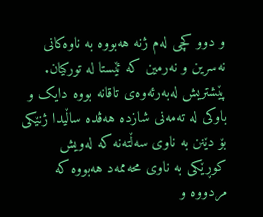و دوو کچی لەم ژنە هەبووە بە ناوەکانی نەسرین و نەرمین کە ئێستا لە تورکیان. پێشتریش لەبەرئەوەی تاقانە بووە دایک و باوکی لە تەمەنی شازدە هەڤدە ساڵیدا ژنێکی بۆ دێنن بە ناوی سەڵتەنە کە لەویش کوڕێکی بە ناوی محەممەد هەبووە کە مردووە و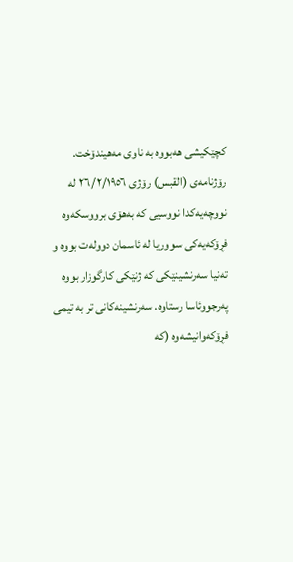کچێکیشی هەبووە بە ناوی مەهیندۆخت.
رۆژنامەی (القبس) رۆژی ٢٦/٢/١٩٥٦ لە نووچەیەکدا نووسیی کە بەهۆی برووسکەوە فڕۆکەیەکی سووریا لە ئاسمان دوولەت بووە و تەنیا سەرنشینێکی کە ژنێکی کارگوزار بووە پەرجووئاسا رستاوە. سەرنشینەکانی تر بە تیمی فڕۆکەوانیشەوە (کە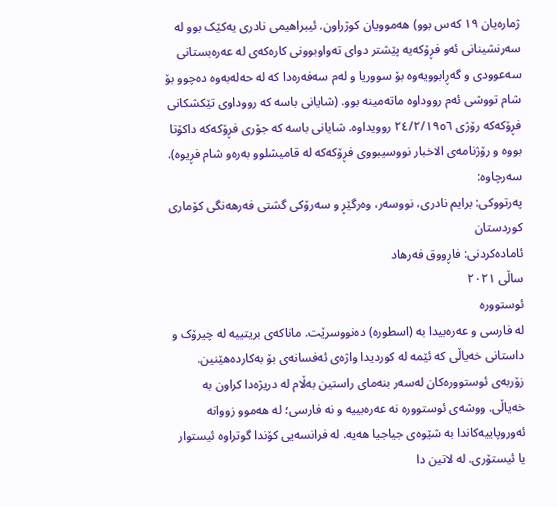ژمارەیان ١٩ کەس بوو) هەموویان کوژراون. ئیبراهیمی نادری یەکێک بوو لە سەرنشینانی ئەو فڕۆکەیە پێشتر دوای تەواوبوونی کارەکەی لە عەرەبستانی سەعوودی و گەڕابوویەوە بۆ سووریا و لەم سەفەرەدا کە لە حەلەبەوە دەچوو بۆ شام تووشی ئەم رووداوە ماتەمینە بوو. (شایانی باسە کە رووداوی تێکشکانی فڕۆکەکە رۆژی ٢٤/٢/١٩٥٦ روویداوە. شایانی باسە کە جۆری فڕۆکەکە داکۆتا بووە و رۆژنامەی الاخبار نووسیبووی فڕۆکەکە لە قامیشلوو بەرەو شام فڕیوە).
سەرچاوە:
پەرتووکی: برایم نادری، نووسەر، وەرگێڕ و سەرۆکی گشتی فەرهەنگی کۆماری کوردستان
ئامادەکردنی: فاڕووق فەرهاد
ساڵی ٢٠٢١
ئوستوورە
لە فارسی و عەرەبیدا بە (اسطورە) دەنووسرێت. ماناکەی بریتییە لە چیرۆک و داستانی خەیاڵی کە ئێمە لە کوردیدا واژەی ئەفسانەی بۆ بەکاردەهێنین. زۆربەی ئوستوورەکان لەسەر بنەمای راستین بەڵام لە دريژەدا کراون بە خەیاڵی. ووشەی ئوستوورە نە عەرەبییە و نە فارسی؛ لە هەموو زووانە ئەوروپاییەکاندا بە شێوەی جیاجیا هەیە. لە فرانسەیی کۆندا گوتراوە ئیستوار یا ئیستۆری. لە لاتین دا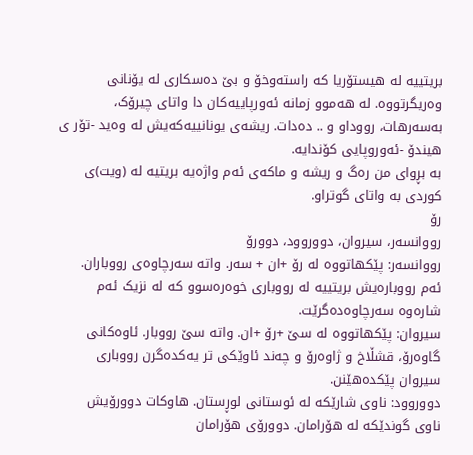بریتییە لە هیستۆریا کە راستەوخۆ و بێ دەسکاری لە یۆنانی وەریگرتووە. لە هەموو زمانە ئەورپاییەکان دا واتای چیرۆک، بەسەرهات، رووداو و .. دەدات. ریشەی یونانییەکەیش لە وەید -تۆر ی هیندۆ -ئەوروپایی کۆندایە.
بە بڕوای من رەگ و ریشە و ماکەی ئەم واژەیە بریتیە لە (ویت)ی کوردی بە واتای گوتراو.
رۆ
رووانسەر، سیروان، دووروود، دوورۆ
رووانسەر: پێکهاتووە لە رۆ +ان + سەر. واتە سەرچاوەی رووباران. ئەم رووبارەیش بریتییە لە رووباری خوەرەسوو کە لە نزیک ئەم شارەوە سەرچاوەدەگرێت.
سیروان: پێکهاتووە لە سێ +رۆ +ان. واتە سێ رووبار. ئاوەکانی گاوەرۆ، قشڵاخ و ژاوەرۆ و چەند ئاوێکی تر یەکدەگرن رووباری سیروان پێکدەهێنن.
دووروود: ناوی شارێکە لە ئوستانی لوڕستان. هاوکات دوورۆیش ناوی گوندێکە لە هۆرامان. دوورۆی هۆرامان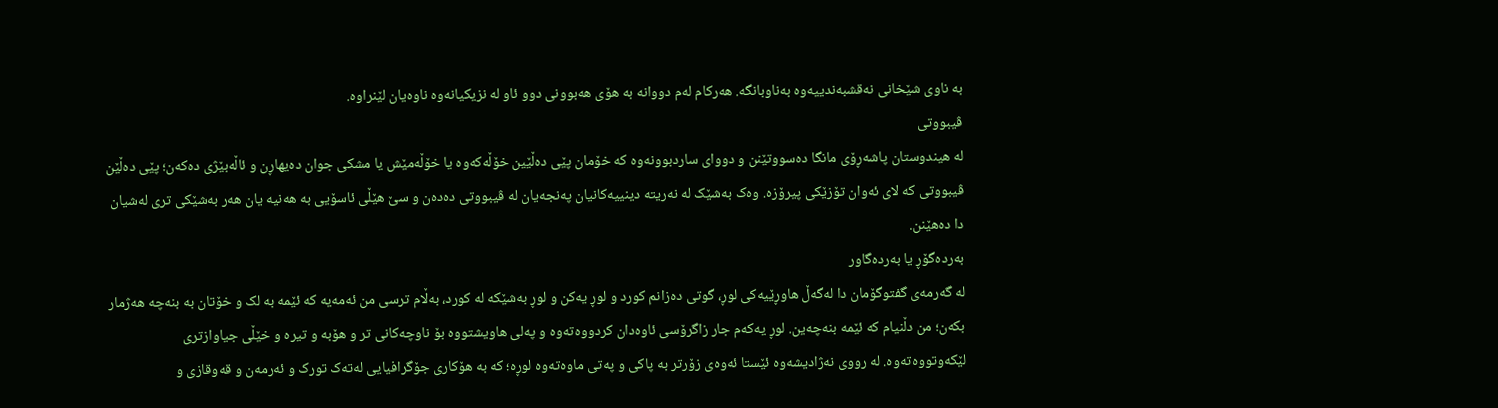بە ناوی شێخانی نەقشبەندییەوە بەناوبانگە. هەرکام لەم دووانە بە هۆی هەبوونی دوو ئاو لە نزیکیانەوە ناوەیان لێنراوە.
ڤیبووتی
لە هیندوستان پاشەڕۆی مانگا دەسووتێنن و دووای ساردبوونەوە کە خۆمان پێی دەڵێین خۆڵەکەوە یا خۆڵەمێش یا مشکی جوان دەیهاڕن و ئاڵەبێژی دەکەن؛ پێی دەڵێن ڤیبووتی کە لای ئەوان تۆزێکی پیرۆزە. وەک بەشێک لە نەریتە دینییەکانیان پەنجەیان لە ڤیبووتی دەدەن و سێ هێڵی ئاسۆیی بە هەنیە یان هەر بەشێکی تری لەشیان دا دەهێنن.
بەردەگۆڕ یا بەردەگاور
لە گەرمەی گفتوگۆمان دا لەگەڵ هاوڕێیەکی لوڕ، گوتی دەزانم کورد و لوڕ یەکن و لوڕ بەشێکە لە کورد، بەڵام ترسی من ئەمەیە کە ئێمە بە لک و خۆتان بە بنەچە هەژمار بکەن؛ من دڵنیام کە ئێمە بنەچەین. لوڕ یەکەم جار زاگرۆسی ئاوەدان کردووەتەوە و پەلی هاویشتووە بۆ ناوچەکانی تر و هۆبە و تیرە و خێڵی جیاوازتری لێکەوتووەتەوە. لە رووی نەژادیشەوە ئێستا ئەوەی زۆرتر بە پاکی و پەتی ماوەتەوە لوڕە؛ کە بە هۆکاری جۆگرافیایی لەتەک تورک و ئەرمەن و قەوقازی و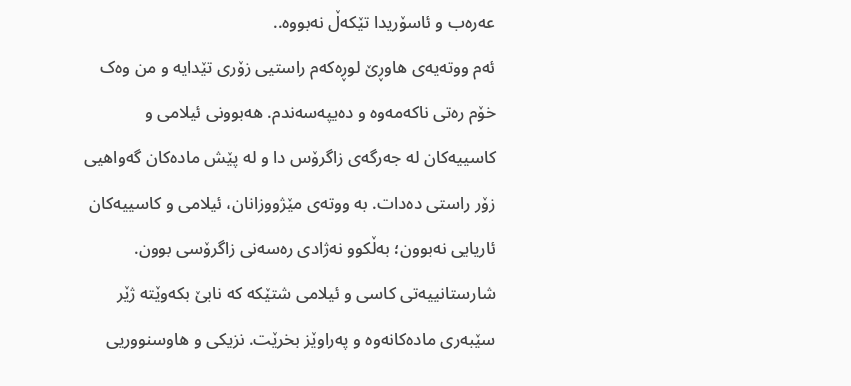عەرەب و ئاسۆریدا تێکەڵ نەبووە..
ئەم ووتەیەی هاوڕێ لوڕەکەم راستیی زۆری تێدایە و من وەک خۆم رەتی ناکەمەوە و دەیپەسەندم. هەبوونی ئیلامی و کاسییەکان لە جەرگەی زاگرۆس دا و لە پێش مادەکان گەواهیی زۆر راستی دەدات. بە ووتەی مێژووزانان، ئیلامی و کاسییەکان ئاریایی نەبوون؛ بەڵکوو نەژادی رەسەنی زاگرۆسی بوون. شارستانییەتی کاسی و ئیلامی شتێکە کە نابێ بکەوێتە ژێر سێبەری مادەکانەوە و پەراوێز بخرێت. نزیکی و هاوسنووریی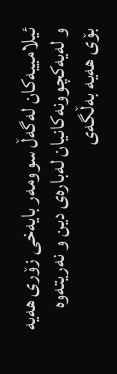ئیلامییەکان لەگەڵ سوومەر بایەخی زۆری هەیە و لەیەکچوونەکانیان لەبارەی دین و نەریتەوە بۆی هەیە بەڵگەی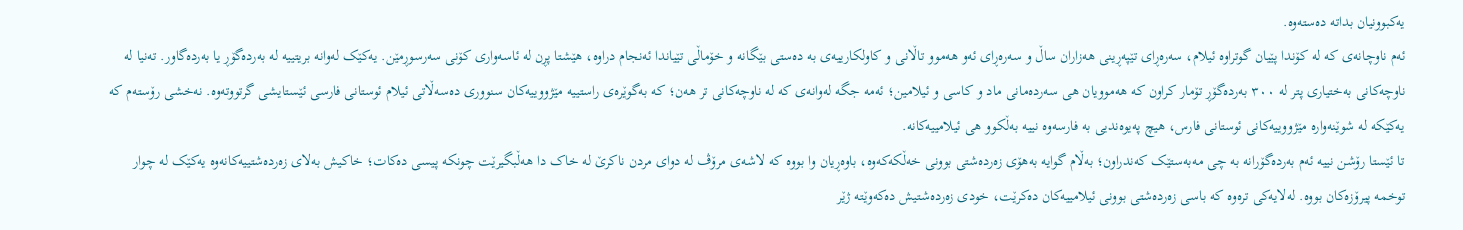یەکبوونیان بداتە دەستەوە.
ئەم ناوچانەی کە لە کۆندا پێیان گوتراوە ئیلام، سەرەڕای تێپەڕینی هەزاران ساڵ و سەرەڕای ئەو هەموو تاڵانی و کاولکارییەی بە دەستی بێگانە و خۆماڵی تێیاندا ئەنجام دراوە، هێشتا پڕن لە ئاسەواری کۆنی سەرسوڕمێن. یەکێک لەوانە بریتییە لە بەردەگۆڕ یا بەردەگاور. تەنیا لە ناوچەکانی بەختیاری پتر لە ٣٠٠ بەردەگۆڕ تۆمار کراون کە هەموویان هی سەردەمانی ماد و کاسی و ئیلامین؛ ئەمە جگە لەوانەی کە لە ناوچەکانی تر هەن؛ کە بەگوێرەی راستییە مێژووییەکان سنووری دەسەڵاتی ئیلام ئوستانی فارسی ئێستایشی گرتووتەوە. نەخشی رۆستەم کە یەکێکە لە شوێنەوارە مێژووییەکانی ئوستانی فارس، هیچ پەیوەندیی بە فارسەوە نییە بەڵکوو هی ئیلامییەکانە.
تا ئێستا رۆشن نییە ئەم بەردەگۆرانە بە چی مەبەستێک کەندراون؛ بەڵام گوایە بەهۆی زەردەشتی بوونی خەڵکەکەوە، باوەڕیان وا بووە کە لاشەی مرۆڤ لە دوای مردن ناکرێ لە خاک دا هەڵبگیرێت چونکە پیسی دەکات؛ خاکیش بەلای زەردەشتییەکانەوە یەکێک لە چوار توخمە پیرۆزەکان بووە. لەلایەکی ترەوە کە باسی زەردەشتی بوونی ئیلامییەکان دەکرێت، خودی زەردەشتیش دەکەوێتە ژێر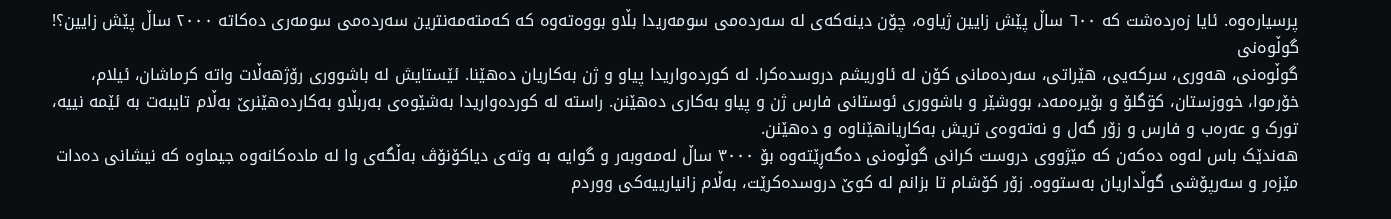پرسیارەوە. ئایا زەردەشت کە ٦٠٠ ساڵ پێش زایین ژیاوە، چۆن دینەکەی لە سەردەمی سومەریدا بڵاو بووەتەوە کە کەمتەمەنترین سەردەمی سومەری دەکاتە ٢٠٠٠ ساڵ پێش زایین؟!
گوڵوەنی
گوڵوەنی، هەوری، سرکەیی، هێراتی، سەردەمانی کۆن لە ئاوریشم دروسدەکرا. لە کوردەواریدا پیاو و ژن بەکاریان دەهێنا. ئێستایش لە باشووری رۆژهەڵات واتە کرماشان، ئیلام، خۆرموا، خووزستان، کۊگلۆ و بۆیرەمەد، بووشێر و باشووری ئوستانی فارس ژن و پیاو بەکاری دەهێنن. راستە لە کوردەواریدا بەشێوەی بەربڵاو بەکاردەهێنرێ بەڵام تایبەت بە ئێمە نییە، تورک و عەرەب و فارس و زۆر گەل و نەتەوەی تریش بەکاریانهێناوە و دەهێنن.
هەندێک باس لەوە دەکەن کە مێژووی دروست کرانی گوڵوەنی دەگەڕێتەوە بۆ ٣٠٠٠ ساڵ لەمەوبەر و گوایە بە وتەی دیاکۆنۆڤ بەڵگەی وا لە مادەکانەوە جیماوە کە نیشانی دەدات مێزەر و سەرپۆشی گوڵداریان بەستووە. زۆر کۆشام تا بزانم لە کوێ دروسدەکرێت، بەڵام زانیارییەکی ووردم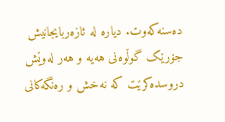دەسنەکەوت. دیارە لە ئازەربایجانیش جۆرێک گوڵوەنی هەیە و هەر لەوێش دروسدەکرێت کە نەخش و رەنگەکانی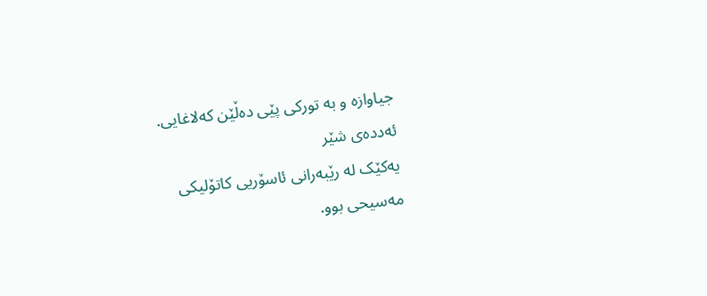جیاوازە و بە تورکی پێی دەڵێن کەلاغایی.
ئەددەی شێر
یەکێک لە رێبەرانی ئاسۆریی کاتۆلیکی مەسیحی بوو.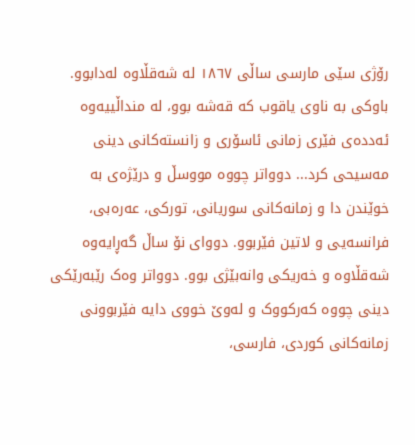رۆژی سێی مارسی ساڵی ١٨٦٧ لە شەقڵاوە لەدابوو. باوکی بە ناوی یاقوب کە قەشە بوو، لە منداڵییەوە ئەددەی فێری زمانی ئاسۆری و زانستەکانی دینی مەسیحی کرد... دوواتر چووە مووسڵ و درێژەی بە خوێندن دا و زمانەکانی سوریانی، تورکی، عەرەبی، فرانسەیی و لاتین فێربوو. دووای نۆ ساڵ گەڕایەوە شەقڵاوە و خەریکی وانەبێژی بوو. دوواتر وەک رێبەرێکی دینی چووە کەرکووک و لەوێ خووی دایە فێربوونی زمانەکانی کوردی، فارسی،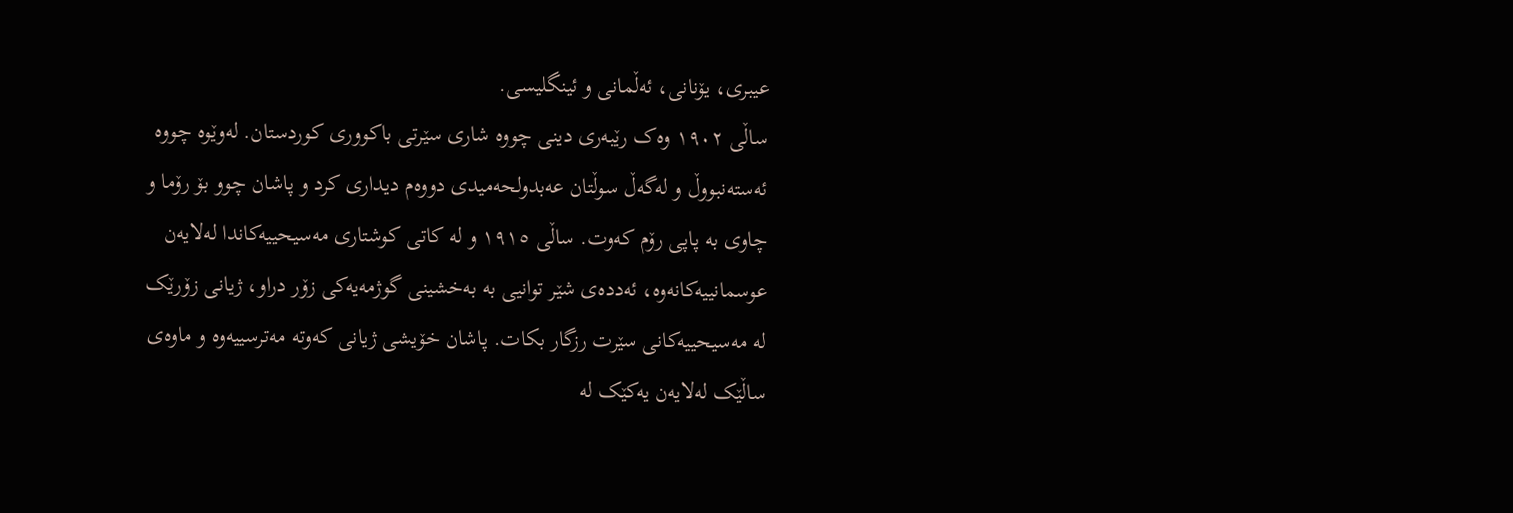عیبری، یۆنانی، ئەڵمانی و ئینگلیسی.
ساڵی ١٩٠٢ وەک رێبەری دینی چووە شاری سێرتی باکووری کوردستان. لەوێوە چووە ئەستەنبووڵ و لەگەڵ سوڵتان عەبدولحەمیدی دووەم دیداری کرد و پاشان چوو بۆ رۆما و چاوی بە پاپی رۆم کەوت. ساڵی ١٩١٥ و لە کاتی کوشتاری مەسیحییەکاندا لەلایەن عوسمانییەکانەوە، ئەددەی شێر توانیی بە بەخشینی گوژمەیەکی زۆر دراو، ژیانی زۆرێک لە مەسیحییەکانی سێرت رزگار بکات. پاشان خۆیشی ژیانی کەوتە مەترسییەوە و ماوەی ساڵێک لەلایەن یەکێک لە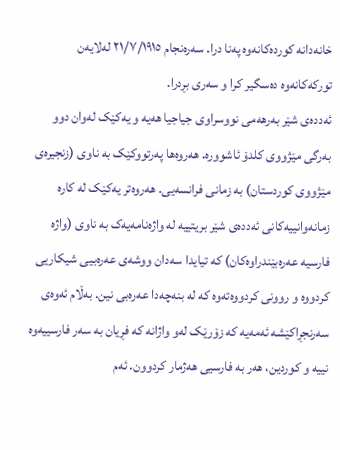خانەدانە کوردەکانەوە پەنا درا. سەرەنجام ٢١/٧/١٩١٥ لەلایەن تورکەکانەوە دەسگیر کرا و سەری بڕدرا.
ئەددەی شێر بەرهەمی نووسراوی جیاجیا هەیە و یەکێک لەوان دوو بەرگی مێژووی کلدۆ ئاشوورە. هەروەها پەرتووکێک بە ناوی (زنجیرەی مێژووی کوردستان) بە زمانی فرانسەیی. هەروەتر یەکێک لە کارە زمانەوانییەکانی ئەددەی شێر بریتییە لە واژەنامەیەک بە ناوی (واژە فارسیە عەرەبێندراوەکان) کە تیایدا سەدان ووشەی عەرەبیی شیکاریی کردووە و روونی کردووەتەوە کە لە بنەچەدا عەرەبی نین. بەڵام ئەوەی سەرنجڕاکێشە ئەمەیە کە زۆرێک لەو واژانە کە فڕیان بە سەر فارسییەوە نییە و کوردین، هەر بە فارسیی هەژمار کردوون. ئەم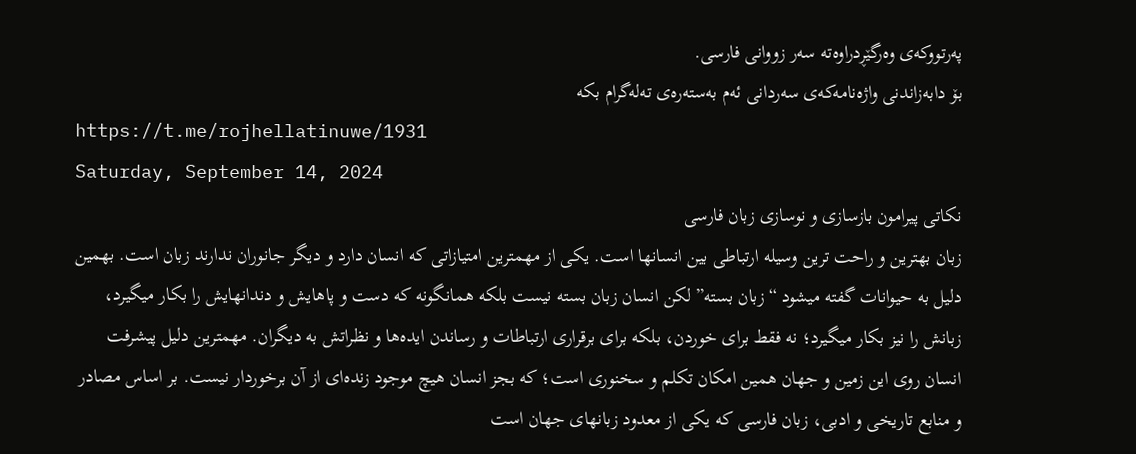پەرتووکەی وەرگێڕدراوەتە سەر زووانی فارسی.
بۆ دابەزاندنی واژەنامەکەی سەردانی ئەم بەستەرەی تەلەگرام بکە
https://t.me/rojhellatinuwe/1931
Saturday, September 14, 2024
نکاتی پیرامون بازسازی و نوسازی زبان فارسی
زبان بهترین و راحت ترین وسیلە ارتباطی بین انسانها است. یکی از مهمترین امتیازاتی کە انسان دارد و دیگر جانوران ندارند زبان است. بهمین دلیل بە حیوانات گفتە میشود “زبان بستە”لکن انسان زبان بستە نیست بلکە همانگونە کە دست و پاهایش و دندانهایش را بکار میگیرد، زبانش را نیز بکار میگیرد؛ نە فقط برای خوردن، بلکە برای برقراری ارتباطات و رساندن ایدەها و نظراتش بە دیگران. مهمترین دلیل پیشرفت انسان روی این زمین و جهان همین امکان تکلم و سخنوری است؛ کە بجز انسان هیچ موجود زندەای از آن برخوردار نیست. بر اساس مصادر و منابع تاریخی و ادبی، زبان فارسی کە یکی از معدود زبانهای جهان است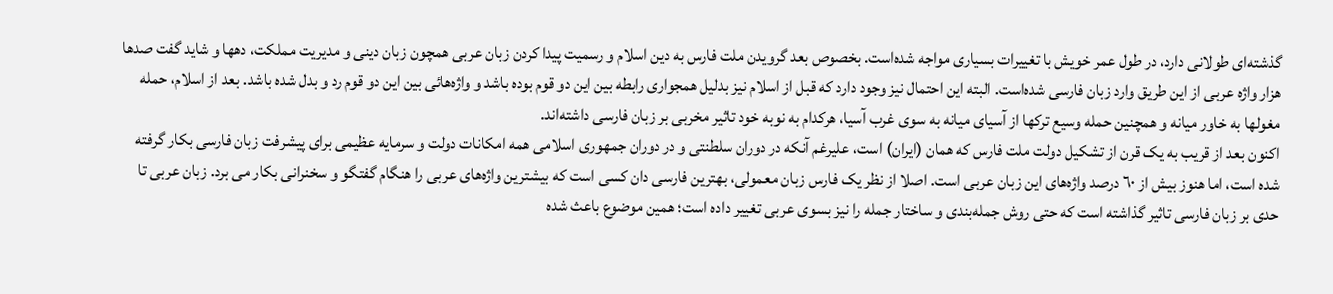گذشتەای طولانی دارد، در طول عمر خویش با تغییرات بسیاری مواجە شدەاست. بخصوص بعد گرویدن ملت فارس بە دین اسلام و رسمیت پیدا کردن زبان عربی همچون زبان دینی و مدیریت مملکت، دهها و شاید گفت صدها هزار واژە عربی از این طریق وارد زبان فارسی شدەاست. البتە این احتمال نیز وجود دارد کە قبل از اسلام نیز بدلیل همجواری رابطە بین این دو قوم بودە باشد و واژەهائی بین این دو قوم رد و بدل شدە باشد. بعد از اسلام، حملە مغولها بە خاور میانە و همچنین حملە وسیع ترکها از آسیای میانە بە سوی غرب آسیا، هرکدام بە نوبە خود تاثیر مخربی بر زبان فارسی داشتەاند.
اکنون بعد از قریب بە یک قرن از تشکیل دولت ملت فارس کە همان (ایران) است، علیرغم آنکە در دوران سلطنتی و در دوران جمهوری اسلامی همە امکانات دولت و سرمایە عظیمی برای پیشرفت زبان فارسی بکار گرفتە شدە است، اما هنوز بیش از ٦٠ درصد واژەهای این زبان عربی است. اصلا از نظر یک فارس زبان معمولی، بهترین فارسی دان کسی است کە بیشترین واژەهای عربی را هنگام گفتگو و سخنرانی بکار می برد. زبان عربی تا حدی بر زبان فارسی تاثیر گذاشتە است کە حتی روش جملەبندی و ساختار جملە را نیز بسوی عربی تغییر دادە است؛ همین موضوع باعث شدە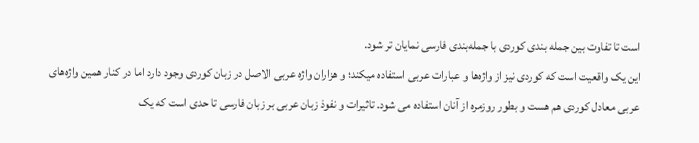است تا تفاوت بین جملە بندی کوردی با جملەبندی فارسی نمایان تر شود.
این یک واقعیت است کە کوردی نیز از واژەها و عبارات عربی استفادە میکند؛ و هزاران واژە عربی الاصل در زبان کوردی وجود دارد اما در کنار همین واژەهای عربی معادل کوردی هم هست و بطور روزمرە از آنان استفادە می شود. تاثیرات و نفوذ زبان عربی بر زبان فارسی تا حدی است کە یک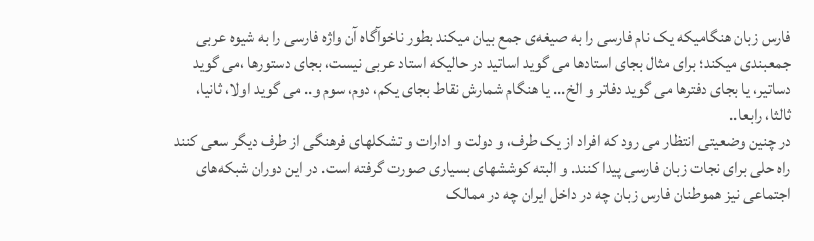فارس زبان هنگامیکە یک نام فارسی را بە صیغەی جمع بیان میکند بطور ناخوآگاه آن واژە فارسی را بە شیوە عربی جمعبندی میکند؛ برای مثال بجای استادها می گوید اساتید در حالیکە استاد عربی نیست، بجای دستورها ،می گوید دساتیر، یا بجای دفترها می گوید دفاتر و الخ... یا هنگام شمارش نقاط بجای یکم، دوم، سوم و.. می گوید اولا، ثانیا، ثالثا، رابعا..
در چنین وضعیتی انتظار می رود کە افراد از یک طرف، و دولت و ادارات و تشکلهای فرهنگی از طرف دیگر سعی کنند راه حلی برای نجات زبان فارسی پیدا کنند. و البتە کوششهای بسیاری صورت گرفتە است. در این دوران شبکەهای اجتماعی نیز هموطنان فارس زبان چە در داخل ایران چە در ممالک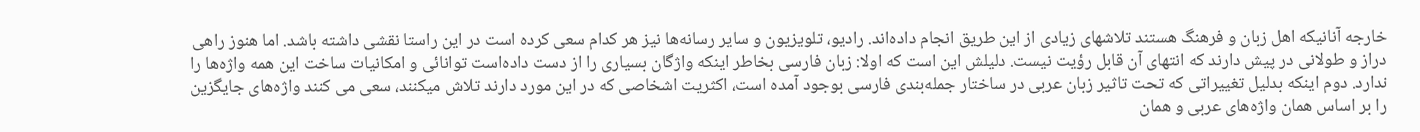خارجە آنانیکە اهل زبان و فرهنگ هستند تلاشهای زیادی از این طریق انجام دادەاند. رادیو، تلویزیون و سایر رسانەها نیز هر کدام سعی کردە است در این راستا نقشی داشتە باشد. اما هنوز راهی دراز و طولانی در پیش دارند کە انتهای آن قابل رؤیت نیست. دلیلش این است کە اولا: زبان فارسی بخاطر اینکە واژگان بسیاری را از دست دادەاست توانائی و امکانیات ساخت این همە واژەها را ندارد. دوم اینکە بدلیل تغییراتی کە تحت تاثیر زبان عربی در ساختار جملەبندی فارسی بوجود آمدە است، اکثریت اشخاصی کە در این مورد دارند تلاش میکنند، سعی می کنند واژەهای جایگزین را بر اساس همان واژەهای عربی و همان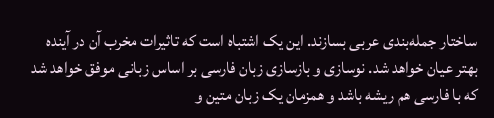ساختار جملەبندی عربی بسازند. این یک اشتباه است کە تاثیرات مخرب آن در آیندە بهتر عیان خواهد شد. نوسازی و بازسازی زبان فارسی بر اساس زبانی موفق خواهد شد کە با فارسی هم ریشە باشد و همزمان یک زبان متین و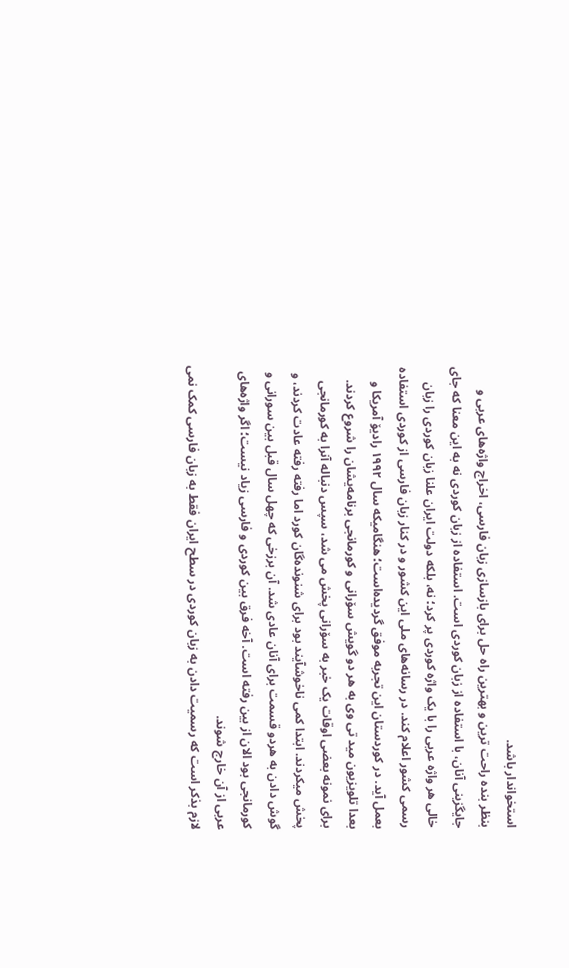استخواندار باشد.
بنظر بندە راحت ترین و بهترین راه حل برای بازسازی زبان فارسی، اخراج واژەهای عربی و جایگزینی آنان، با استفادە از زبان کوردی است. استفادە از زبان کوردی نە بە این معنا کە جای خالی هر واژە عربی را با یک واژە کوردی پر کرد؛ نە، بلکە دولت ایران علنا زبان کوردی را زبان رسمی کشور اعلام کند. در رسانەهای ملی این کشور و در کنار زبان فارسی از کوردی استفادە بعمل آید. در کوردستان این تجربە موفق گردیدەاست؛ هنگامیکە سال ١٩٩٢ رادیۆ آمریکا و بعدا تلویزیون مید تی وی بە هر دو گویش سۆرانی و کورمانجی برنامەیشان را شروع کردند. برای نمونە بعضی اوقات یک خبر بە سۆرانی پخش می شد، سپس دنبالە آنرا بە کورمانجی پخش میکردند. ابتدا کمی ناخوشآیند بود برای شنوندەگان کورد اما رفتە رفتە عادت کردند، و گوش دادن بە هردو قسمت برای آنان عادی شد. آن برزخی کە چهل سال قبل بین سورانی و کورمانجی بود الان از بین رفتە است. آخە فرق بین کوردی و فارسی زیاد نیست؛ اگر واژەهای عربی از آن خارج شوند.
لازم بذکر است کە رسمیت دادن بە زبان کوردی در سطح ایران فقط بە زبان فارسی کمک نمی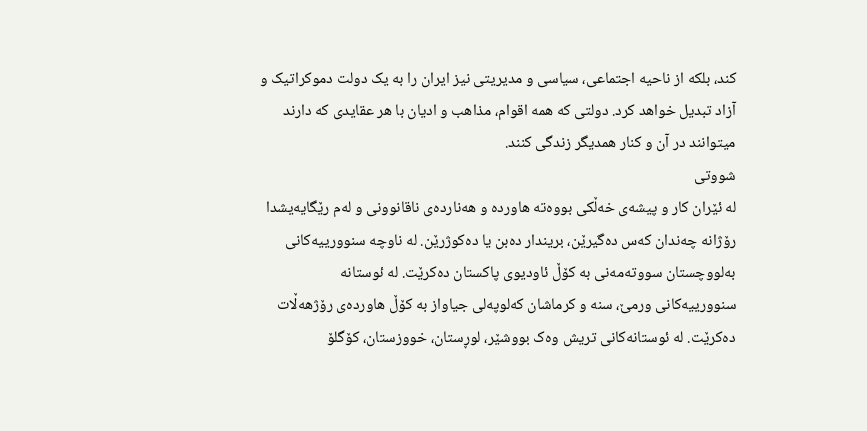کند، بلکە از ناحیە اجتماعی، سیاسی و مدیریتی نیز ایران را بە یک دولت دموکراتیک و آزاد تبدیل خواهد کرد. دولتی کە همە اقوام، مذاهب و ادیان با هر عقایدی کە دارند میتوانند در آن و کنار همدیگر زندگی کنند.
شووتی
لە ئێران کار و پیشەی خەڵکی بووەتە هاوردە و هەناردەی ناقانوونی و لەم رێگایەیشدا رۆژانە چەندان کەس دەگیرێن، بریندار دەبن یا دەکوژرێن. لە ناوچە سنوورییەکانی بەلووچستان سووتەمەنی بە کۆڵ ئاودیوی پاکستان دەکرێت. لە ئوستانە سنوورییەکانی ورمێ، سنە و کرماشان کەلوپەلی جیاواز بە کۆڵ هاوردەی رۆژهەڵات دەکرێت. لە ئوستانەکانی تریش وەک بووشێر، لوڕستان، خووزستان، کۆگلۆ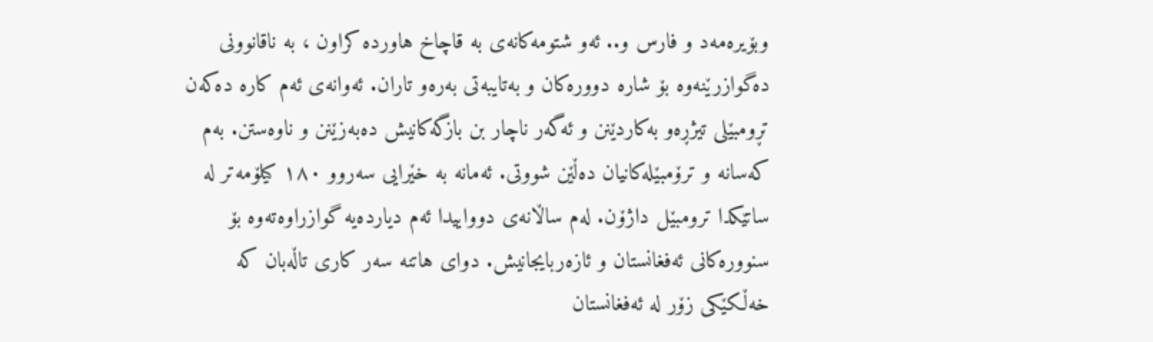وبۆیرەمەد و فارس و.. ئەو شتومەکانەی بە قاچاخ هاوردە کراون ، بە ناقانوونی دەگوازرێنەوە بۆ شارە دوورەکان و بەتایبەتی بەرەو تاران. ئەوانەی ئەم کارە دەکەن تڕومبێلی تیژڕەو بەکاردێنن و ئەگەر ناچار بن بازگەکانیش دەبەزێنن و ناوەستن. بەم کەسانە و ترۆمبێلەکانیان دەڵێن شووتی. ئەمانە بە خێرایی سەروو ١٨٠ کیلۆمەتر لە ساتێکدا ترومبێل داژۆن. لەم ساڵانەی دوواییدا ئەم دیاردەیە گوازراوەتەوە بۆ سنوورەکانی ئەفغانستان و ئازەربایجانیش. دوای هاتنە سەر کاری تاڵەبان کە خەڵکێکی زۆر لە ئەفغانستان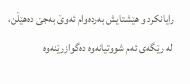رایانکرد و هێشتایش بەردەوام ئەوێ بەجێ دەهێڵن، لە رێگەی ئەم شووتیانەوە دەگوازرێنەوە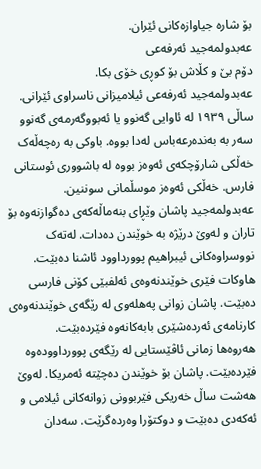بۆ شارە جیاوازەکانی ئێران.
عەبدولمەجید ئەرفەعی
دۆم بێ و کڵاش بۆ کوڕی خۆی بکا.
عەبدولمەجید ئەرفەعی ئیلامیزانی ناسراوی ئێرانی.
ساڵی ١٩٣٩ لە ئاوایی گەنوو یا ئەبووگەرمەی گەنوو سەر بە بەندەرعەباس لەدا بووە. باوکی بە رەچەڵەک خەڵکی شارۆچکەی ئەوەز بووە لە باشووری ئوستانی فارس. خەڵکی ئەوەز موسڵمانی سوننین.
عەبدولمەجید پاشان وێڕای بنەماڵەکەی دەگوازنەوە بۆ تاران و لەوێ درێژە بە خوێندن دەدات. لەتەک نووسراوەکانی ئیبراهیم پوورداوود ئاشنا دەبێت. هاوکات فێری خوێندنەوەی ئەلفبێی کۆنی فارسی دەبێت. پاشان زوانی پەهلەوی لە رێگەی خوێندنەوەی کارنامەی ئەردەشێری بابەکانەوە فێردەبێت.
هەروەها زمانی ئاڤێستایی لە رێگەی پوورداوودەوە فێردەبێت. پاشان بۆ خوێندن دەچێتە ئەمریکا. لەوێ هەشت ساڵ خەریکی فێربوونی زوانەکانی ئیلامی و ئەکەدی دەبێت و دوکتۆرا وەردەگرێت. سەدان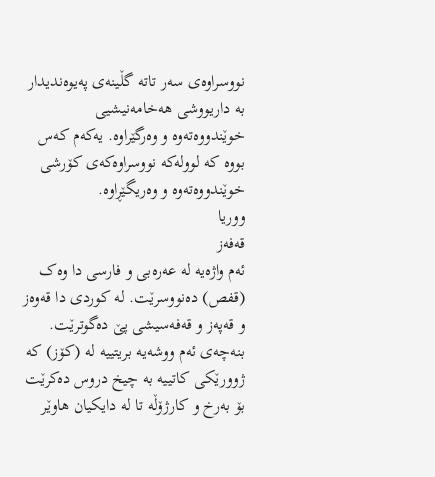نووسراوەی سەر تاتە گڵینەی پەیوەندیدار بە داریووشی هەخامەنیشیی خوێندووەتەوە و وەرگێراوە. یەکەم کەس بووە کە لوولەکە نووسراوەکەی کۆرشی خوێندووەتەوە و وەریگێڕاوە.
ووریا
قەفەز
ئەم واژەیە لە عەرەبی و فارسی دا وەک (قفص) دەنووسرێت. لە کوردی دا قەوەز و قەپەز و قەفەسیشی پێ دەگوترێت.
بنەچەی ئەم ووشەیە بریتییە لە (کۆز) کە ژوورێکی کاتییە بە چیخ دروس دەکرێت بۆ بەرخ و کارژۆڵە تا لە دایکیان هاوێر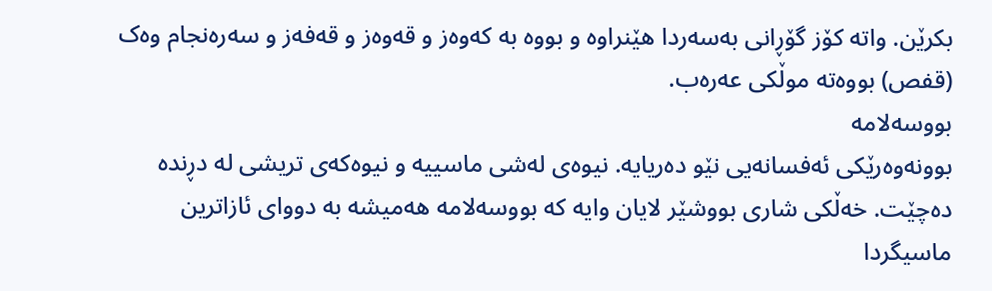بکرێن. واتە کۆز گۆڕانی بەسەردا هێنراوە و بووە بە کەوەز و قەوەز و قەفەز و سەرەنجام وەک (قفص) بووەتە موڵکی عەرەب.
بووسەلامە
بوونەوەرێکی ئەفسانەیی نێو دەریایە. نیوەی لەشی ماسییە و نیوەکەی تریشی لە دڕندە دەچێت. خەڵکی شاری بووشێر لایان وایە کە بووسەلامە هەمیشە بە دووای ئازاترین ماسیگردا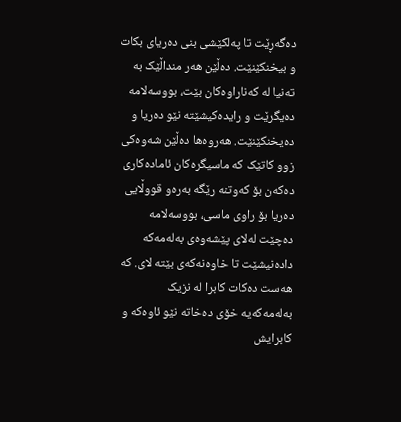دەگەڕێت تا پەلکێشی بنی دەریای بکات و بیخنکێنێت. دەڵێن هەر منداڵێک بە تەنیا لە کەناراوەکان بێت، بووسەلامە دەیگرێت و رایدەکیشێتە نێو دەریا و دەیخنکێنێت. هەروەها دەڵێن شەوەکی زوو کاتێک کە ماسیگرەکان ئامادەکاری دەکەن بۆ کەوتنە رێگە بەرەو قووڵایی دەریا بۆ راوی ماسی، بووسەلامە دەچێت لەلای پێشەوەی بەلەمەکە دادەنیشێت تا خاوەنەکەی بێتە لای. کە هەست دەکات کابرا لە نزیک بەلەمەکەیە خۆی دەخاتە نێو ئاوەکە و کابرایش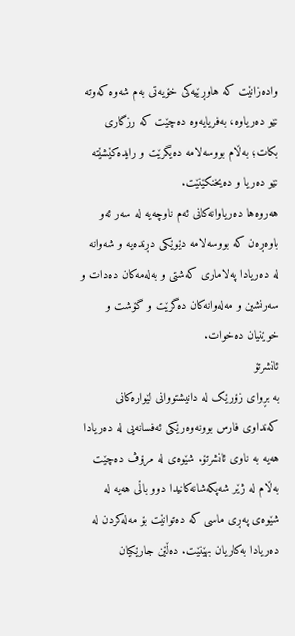وادەزانێت کە هاوڕێیەکی خۆیەتی بەم شەوە کەوتە نێو دەریاوە، بەفریایەوە دەچێت کە رزگاری بکات؛ بەڵام بووسەلامە دەیگرێت و رایدەکێشێتە نێو دەریا و دەیخنکێنێت.
هەروەها دەریاوانەکانی ئەم ناوچەیە لە سەر ئەو باوەڕەن کە بووسەلامە دێوێکی دڕندەیە و شەوانە لە دەریادا پەلاماری کەشتی و بەلەمەکان دەدات و سەرنشین و مەلەوانەکان دەگرێت و گۆشت و خوێنیان دەخوات.
ئانشرتۆ
بە بڕوای زۆرێک لە دانیشتووانی لێوارەکانی کەنداوی فارس بوونەوەرێکی ئەفسانەیی لە دەریادا هەیە بە ناوی ئانشرتۆ. شێوەی لە مرۆڤ دەچێت بەڵام لە ژێر شەپکەشانەکانیدا دوو باڵی هەیە لە شێوەی پەڕی ماسی کە دەتوانێت بۆ مەلەکردن لە دەریادا بەکاریان بهێنێت. دەڵێن جارێکیان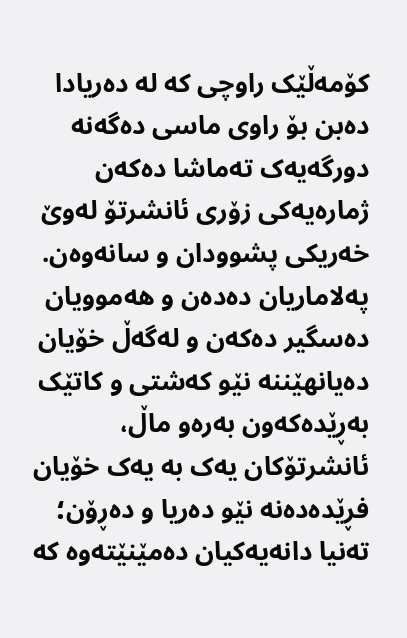کۆمەڵێک راوچی کە لە دەریادا دەبن بۆ راوی ماسی دەگەنە دورگەیەک تەماشا دەکەن ژمارەیەکی زۆری ئانشرتۆ لەوێ خەریکی پشوودان و سانەوەن. پەلاماریان دەدەن و هەموویان دەسگیر دەکەن و لەگەڵ خۆیان دەیانهێننە نێو کەشتی و کاتێک بەڕێدەکەون بەرەو ماڵ، ئانشرتۆکان یەک بە یەک خۆیان فڕێدەدەنە نێو دەریا و دەڕۆن؛ تەنیا دانەیەکیان دەمێنێتەوە کە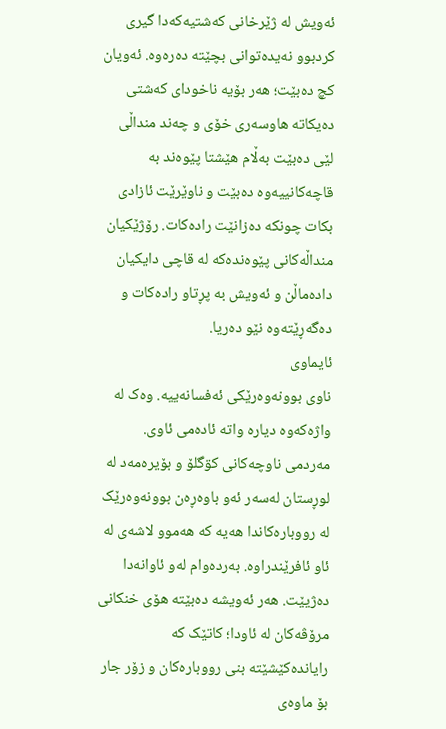ئەویش لە ژێرخانی کەشتیەکەدا گیری کردبوو نەیدەتوانی بچێتە دەرەوە. ئەویان کچ دەبێت؛ هەر بۆیە ناخودای کەشتی دەیکاتە هاوسەری خۆی و چەند منداڵی لێی دەبێت بەڵام هێشتا پێوەند بە قاچەکانییەوە دەبێت و ناوێرێت ئازادی بکات چونکە دەزانێت رادەکات. رۆژێکیان منداڵەکانی پێوەندەکە لە قاچی دایکیان دادەماڵن و ئەویش بە پڕتاو رادەکات و دەگەڕێتەوە نێو دەریا.
ئایماوی
ناوی بوونەوەرێکی ئەفسانەییە. وەک لە واژەکەوە دیارە واتە ئادەمی ئاوی. مەردمی ناوچەکانی کۊگلۆ و بۆیرەمەد لە لوڕستان لەسەر ئەو باوەڕەن بوونەوەرێک لە رووبارەکاندا هەیە کە هەموو لاشەی لە ئاو ئافرێندراوە. بەردەوام لەو ئاوانەدا دەژیێت. هەر ئەویشە دەبێتە هۆی خنکانی مرۆڤەکان لە ئاودا؛ کاتێک کە رایاندەکێشێتە بنی رووبارەکان و زۆر جار بۆ ماوەی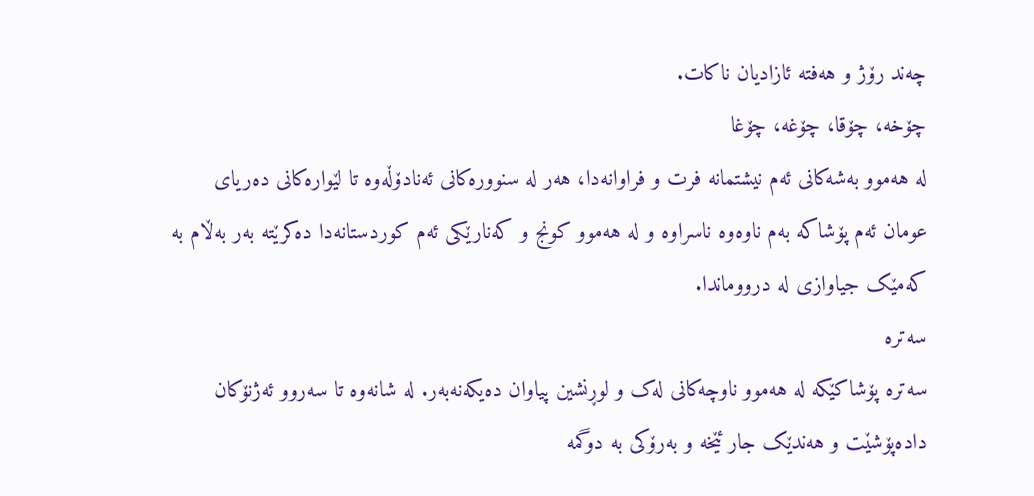چەند رۆژ و هەفتە ئازادیان ناکات.
چۆخە، چۆقا، چۆغە، چۆغا
لە هەموو بەشەکانی ئەم نیشتمانە فرت و فراوانەدا، هەر لە سنوورەکانی ئەنادۆڵەوە تا لێوارەکانی دەریای عومان ئەم پۆشاکە بەم ناوەوە ناسراوە و لە هەموو کونج و کەنارێکی ئەم کوردستانەدا دەکرێتە بەر بەڵام بە کەمێک جیاوازی لە درووماندا.
سەترە
سەترە پۆشاکێکە لە هەموو ناوچەکانی لەک و لوڕنشین پیاوان دەیکەنەبەر. لە شانەوە تا سەروو ئەژنۆکان دادەپۆشێت و هەندێک جار ئێخە و بەرۆکی بە دوگمە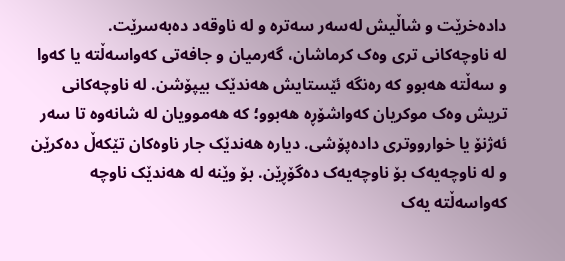دادەخرێت و شاڵیش لەسەر سەترە و لە ناوقەد دەبەسرێت.
لە ناوچەکانی تری وەک کرماشان، گەرمیان و جافەتی کەواسەڵتە یا کەوا و سەڵتە هەبوو کە رەنگە ئێستایش هەندێک بیپۆشن. لە ناوچەکانی تریش وەک موکریان کەواشۆڕە هەبوو؛ کە هەموویان لە شانەوە تا سەر ئەژنۆ یا خوارووتری دادەپۆشی. دیارە هەندێک جار ناوەکان تێکەڵ دەکرێن و لە ناوچەیەک بۆ ناوچەیەک دەگۆڕێن. بۆ وێنە لە هەندێک ناوچە کەواسەڵتە یەک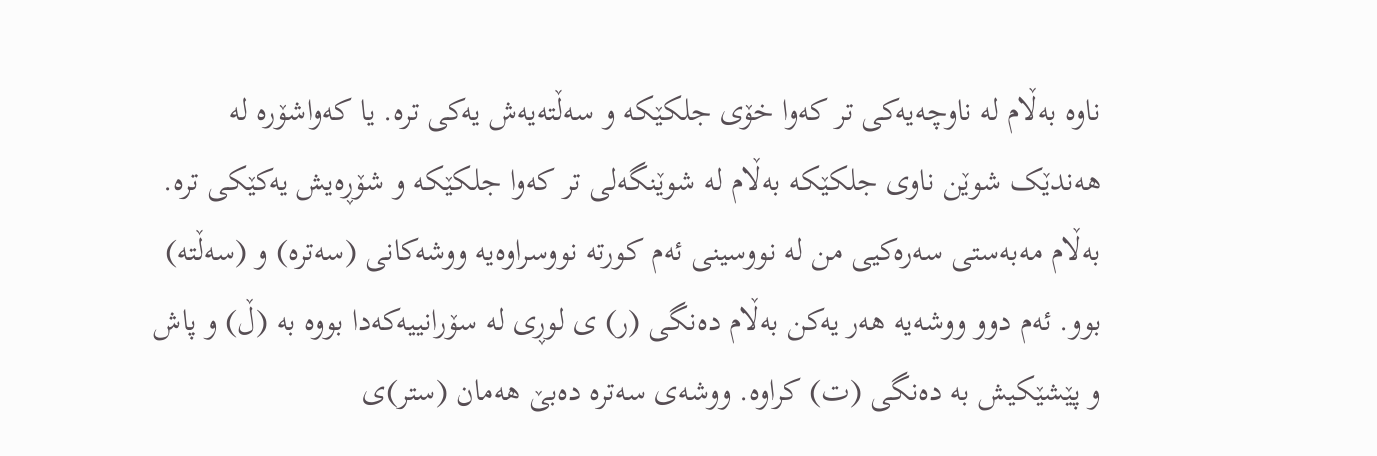ناوە بەڵام لە ناوچەیەکی تر کەوا خۆی جلکێکە و سەڵتەیەش یەکی ترە. یا کەواشۆرە لە هەندێک شوێن ناوی جلکێکە بەڵام لە شوێنگەلی تر کەوا جلکێکە و شۆڕەیش یەکێکی ترە.
بەڵام مەبەستی سەرەکیی من لە نووسینی ئەم کورتە نووسراوەیە ووشەکانی (سەترە) و (سەڵتە) بوو. ئەم دوو ووشەیە هەر یەکن بەڵام دەنگی (ر) ی لوڕی لە سۆرانییەکەدا بووە بە (ڵ) و پاش و پێشێکیش بە دەنگی (ت) کراوە. ووشەی سەترە دەبێ هەمان (ستر)ی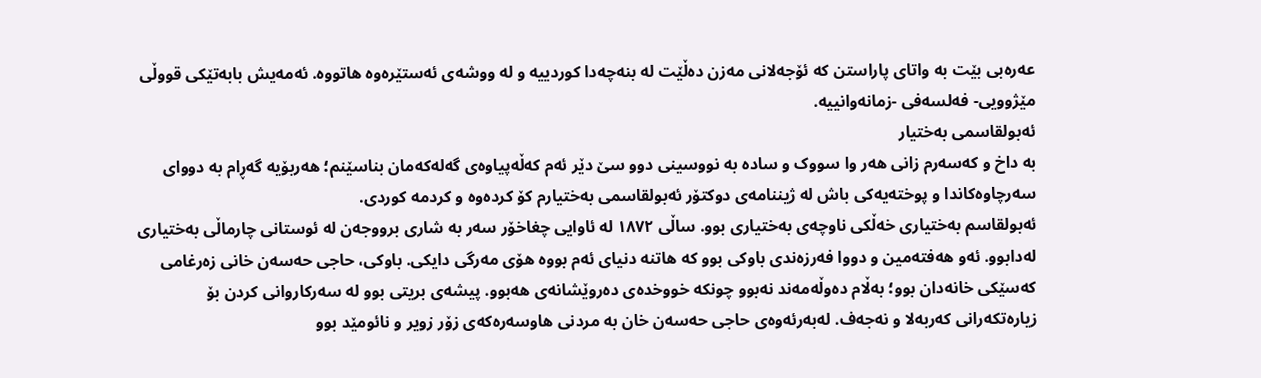عەرەبی بێت بە واتای پاراستن کە ئۆجەلانی مەزن دەڵێت لە بنەچەدا کوردییە و لە ووشەی ئەستێرەوە هاتووە. ئەمەیش بابەتێکی قووڵی مێژوویی- فەلسەفی -زمانەوانییە.
ئەبولقاسمی بەختیار
بە داخ و کەسەرم زانی هەر وا سووک و سادە بە نووسینی دوو سێ دێر ئەم کەڵەپیاوەی گەلەکەمان بناسێنم؛ هەربۆیە گەڕام بە دووای سەرچاوەکاندا و پوختەیەکی باش لە ژیننامەی دوکتۆر ئەبولقاسمی بەختیارم کۆ کردەوە و کردمە کوردی.
ئەبولقاسم بەختیاری خەڵکی ناوچەی بەختیاری بوو. ساڵی ١٨٧٢ لە ئاوایی چغاخۆر سەر بە شاری برووجەن لە ئوستانی چارماڵی بەختیاری لەدابوو. ئەو هەفتەمین و دووا فەرزەندی باوکی بوو کە هاتنە دنیای ئەم بووە هۆی مەرگی دایکی. باوکی، حاجی حەسەن خانی زەرغامی کەسێکی خانەدان بوو؛ بەڵام دەوڵەمەند نەبوو چونکە خووخدەی دەروێشانەی هەبوو. پیشەی بریتی بوو لە سەرکاروانی کردن بۆ زیارەتکەرانی کەربەلا و نەجەف. لەبەرئەوەی حاجی حەسەن خان بە مردنی هاوسەرەکەی زۆر زویر و نائومێد بوو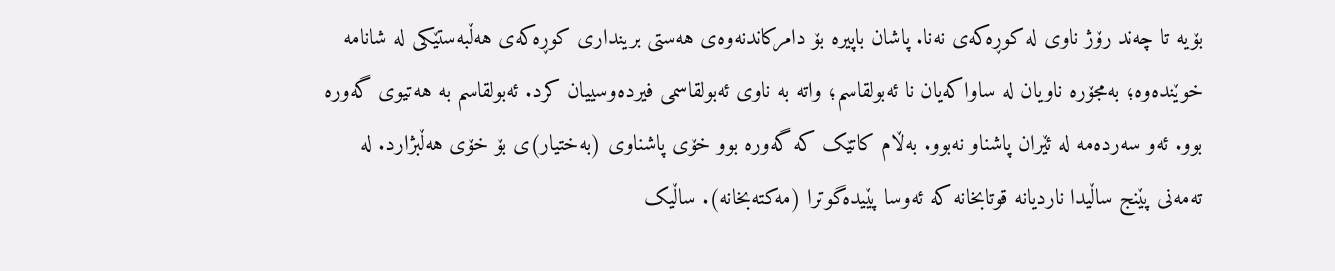بۆیە تا چەند رۆژ ناوی لە کوڕەکەی نەنا. پاشان باپیرە بۆ دامرکاندنەوەی هەستی برینداری کوڕەکەی هەڵبەستێکی لە شانامە خوێندەوە؛ بەمجۆرە ناویان لە ساواکەیان نا ئەبولقاسم؛ واتە بە ناوی ئەبولقاسمی فیردەوسییان کرد. ئەبولقاسم بە هەتیوی گەورە بوو. ئەو سەردەمە لە ئێران پاشناو نەبوو. بەڵام کاتێک کە گەورە بوو خۆی پاشناوی (بەختیار)ی بۆ خۆی هەڵبژارد. لە تەمەنی پێنج ساڵیدا ناردیانە قوتابخانە کە ئەوسا پێیدەگوترا (مەکتەبخانە). ساڵیک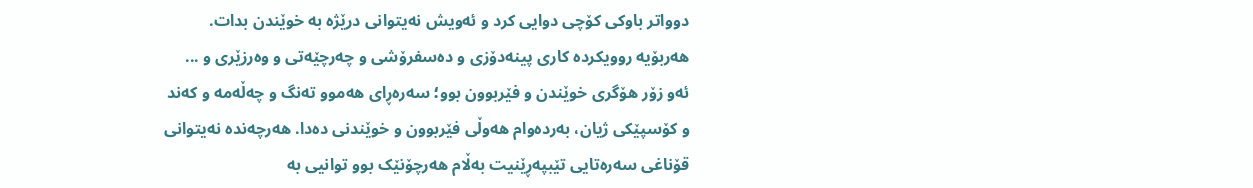دوواتر باوکی کۆچی دوایی کرد و ئەویش نەیتوانی درێژە بە خوێندن بدات. هەربۆیە روویکردە کاری پینەدۆزی و دەسفرۆشی و چەرچێەتی و وەرزێری و ...
ئەو زۆر هۆگری خوێندن و فێربوون بوو؛ سەرەڕای هەموو تەنگ و چەڵەمە و کەند و کۆسپێکی ژیان، بەردەوام هەوڵی فێربوون و خوێندنی دەدا. هەرچەندە نەیتوانی قۆناغی سەرەتایی تێبپەڕێنیت بەڵام هەرچۆنێک بوو توانیی بە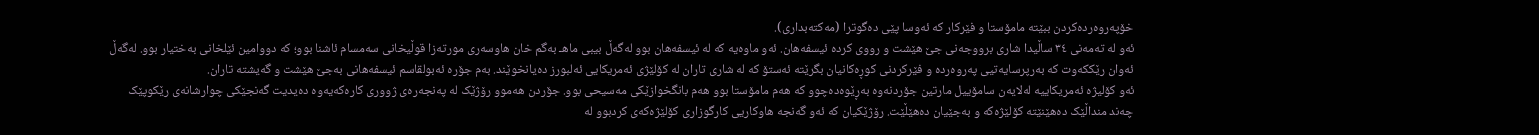خۆپەروەردەکردن ببێتە مامۆستا و فێرکار کە ئەوسا پێی دەگوترا (مەکتەبداری).
ئەو لە تەمەنی ٣٤ ساڵیدا شاری برووجەنی جێ هێشت و رووی کردە ئیسفەهان. ئەو ماوەیە کە لە ئیسفەهان بوو لەگەڵ بیبی ماهـ بەگم خان هاوسەری مورتەزا قوڵیخانی سەمسام ئاشنا بوو؛ کە دووامین ئێلخانی بەختیار بوو. لەگەڵ ئەوان رێککەوت کە بەرپرسایەتیی پەروەردە و فێرکردنی کوڕەکانیان بگرێتە ئەستۆ کە لە شاری تاران لە کۆلێژی ئەمریکایی ئەلبورز دەیانخوێند. بەم جۆرە ئەبولقاسم ئیسفەهانی بەجێ ھێشت و گەیشتە تاران.
ئەو کۆلیژە ئەمریکاییە لەلایەن سامۆییل مارتین جۆردنەوە بەڕێوەدەچوو کە هەم مامۆستا بوو هەم بانگخوازێکی مەسیحی بوو. جۆردن هەموو رۆژێک لە پەنجەرەی ژووری کارەکەیەوە دەیدیت گەنجێکی چوارشانەی رێکوپێک چەند منداڵێک دەهێنێتە کۆلێژەکە و بەجێیان دەهێڵێت. رۆژێکیان کە ئەو گەنجە هاوکاریی کارگوزاری کۆلێژەکەی کردبوو لە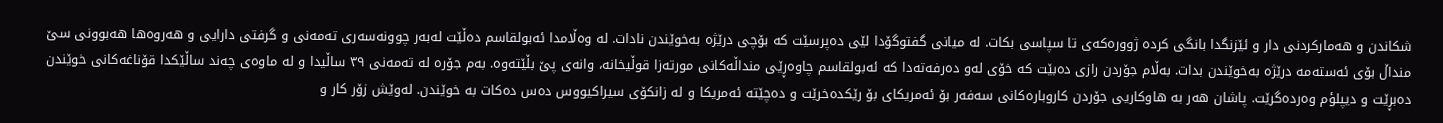شکاندن و هەمارکردنی دار و ئێزنگدا بانگی کردە ژوورەکەی تا سپاسی بکات. لە میانی گفتوگۆدا لێی دەپرسێت کە بۆچی درێژە بەخوێندن نادات. لە وەڵامدا ئەبولقاسم دەڵێت لەبەر چوونەسەری تەمەنی و گرفتی دارایی و هەروەها هەبوونی سێ منداڵ بۆی ئەستەمە درێژە بەخوێندن بدات. بەڵام جۆردن رازی دەبێت کە خۆی لەو دەرفەتەدا کە ئەبولقاسم چاوەڕێی منداڵەکانی مورتەزا قوڵیخانە، وانەی پێ بڵێتەوە. بەم جۆرە لە تەمەنی ٣٩ ساڵیدا و لە ماوەی چەند ساڵێکدا قۆناغەکانی خوێندن دەبڕێت و دیپلؤم وەردەگرێت. پاشان هەر بە هاوکاریی جۆردن کاروبارەکانی سەفەر بۆ ئەمریکای بۆ رێکدەخرێت و دەچێتە ئەمریکا و لە زانکۆی سیراکیووس دەس دەکات بە خوێندن. لەوێش زۆر کار و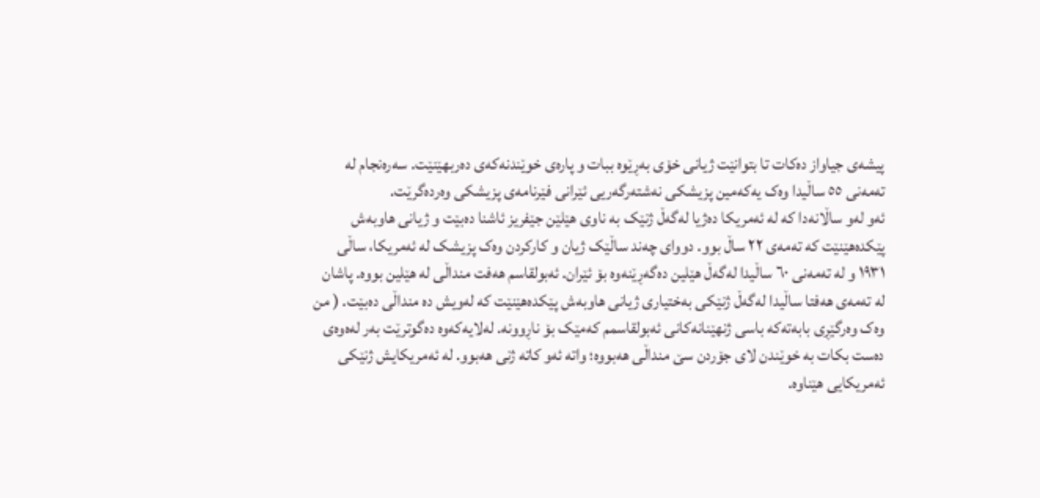پیشەی جیاواز دەکات تا بتوانێت ژیانی خۆی بەڕێوە ببات و پارەی خوێندنەکەی دەربهێنێت. سەرەنجام لە تەمەنی ٥٥ ساڵیدا وەک یەکەمین پزیشکی نەشتەرگەریی ئێرانی فێرنامەی پزیشکی وەردەگرێت.
ئەو لەو ساڵانەدا کە لە ئەمریکا دەژیا لەگەڵ ژنێک بە ناوی هێلێن جێفریز ئاشنا دەبێت و ژیانی هاوبەش پێکدەهێنێت کە تەمەی ٢٢ ساڵ بوو. دووای چەند ساڵێک ژیان و کارکردن وەک پزیشک لە ئەمریکا، ساڵی ١٩٣١ و لە تەمەنی ٦٠ ساڵیدا لەگەڵ هێلین دەگەڕێنەوە بۆ ئێران. ئەبولقاسم هەفت منداڵی لە هێلین بووە. پاشان لە تەمەی هەفتا ساڵیدا لەگەڵ ژنێکی بەختیاری ژیانی هاوبەش پێکدەهێنێت کە لەویش دە منداڵی دەبێت. ( من وەک وەرگێڕی بابەتەکە باسی ژنهێنانەکانی ئەبولقاسمم کەمێک بۆ ناڕوونە. لەلایەکەوە دەگوترێت بەر لەەوەی دەست بکات بە خوێندن لای جۆردن سێ منداڵی هەبووە؛ واتە ئەو کاتە ژنی هەبوو. لە ئەمریکایش ژنێکی ئەمریکایی هێناوە.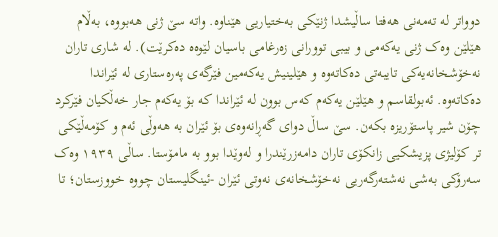دوواتر لە تەمەنی هەفتا ساڵیشدا ژنێکی بەختیاریی هێناوە. واتە سێ ژنی هەبووە، بەڵام هێلێن وەک ژنی یەکەمی و بیبی توورانی زەرغامی باسیان لێوەە دەکرێت). لە شاری تاران نەخۆشخانەیەکی تایبەتی دەکاتەوە و هێلینیش یەکەمین فێرگەی پەرەستاری لە ئێراندا دەکاتەوە. ئەبولقاسم و هێلێن یەکەم کەس بوون لە ئێراندا کە بۆ یەکەم جار خەڵکیان فێرکرد چۆن شیر پاستۆریزە بکەن. سێ ساڵ دوای گەڕانەوەی بۆ ئێران بە هەوڵی ئەم و کۆمەڵێکی تر کۆلیژی پزیشکیی زانکۆی تاران دامەزرێندرا و لەوێدا بوو بە مامۆستا. ساڵی ١٩٣٩ وەک سەرۆکی بەشی نەشتەرگەریی نەخۆشخانەی نەوتی ئێران -ئینگلیستان چووە خووزستان؛ تا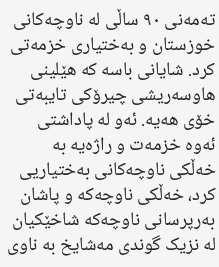تەمەنی ٩٠ ساڵی لە ناوچەکانی خوزستان و بەختیاری خزمەتی کرد. شایانی باسە کە هێلینی هاوسەریشی چیرۆکی تایبەتی خۆی هەیە. ئەو لە پاداشتی ئەوە خزمەت و راژەیە بە خەڵکی ناوچەکانی بەختیاریی کرد، خەڵکی ناوچەکە و پاشان بەرپرسانی ناوچەکە شاخێکیان لە نزیک گوندی مەشایخ بە ناوی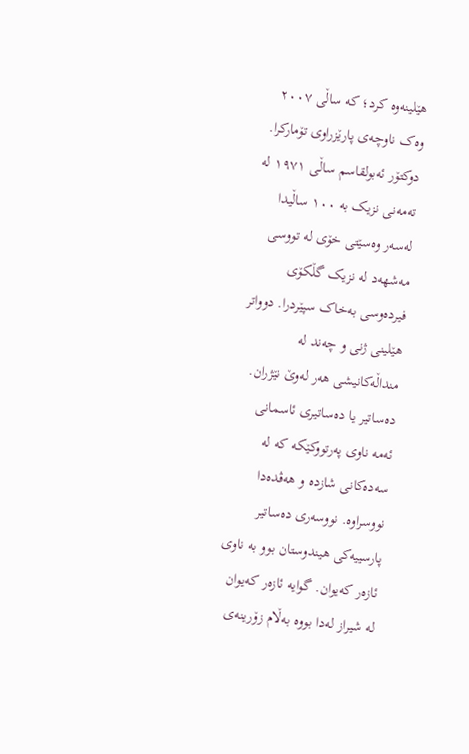هێلینەوە کرد؛ کە ساڵی ٢٠٠٧ وەک ناوچەی پارێزراوی تۆمارکرا.
دوکتۆر ئەبولقاسم ساڵی ١٩٧١ لە تەمەنی نزیک بە ١٠٠ ساڵیدا لەسەر وەسێتی خۆی لە تووسی مەشهەد لە نزیک گڵکۆی فیردەوسی بەخاک سپێردرا. دوواتر هێلینی ژنی و چەند لە منداڵەکانیشی هەر لەوێ نێژران.
دەساتیر یا دەساتیری ئاسمانی
ئەمە ناوی پەرتووکێکە کە لە سەدەکانی شازدە و هەڤدەدا نووسراوە. نووسەری دەساتیر پارسییەکی هیندوستان بوو بە ناوی ئازەر کەیوان. گوایە ئازەر کەیوان لە شیراز لەدا بووە بەڵام زۆرینەی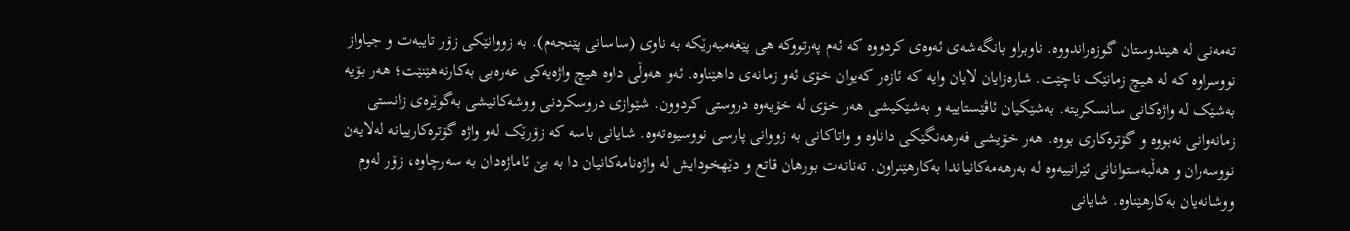تەمەنی لە هیندوستان گوزەراندووە. ناوبراو بانگەشەی ئەوەی کردووە کە ئەم پەرتووکە هی پێغەمبەرێکە بە ناوی (ساسانی پێنجەم). بە زووانێکی زۆر تایبەت و جیاواز نووسراوە کە لە هیچ زمانێک ناچێت. شارەزایان لایان وایە کە ئازەر کەیوان خۆی ئەو زمانەی داهێناوە. ئەو هەوڵی داوە هیچ واژەیەکی عەرەبی بەکارنەهێنێت؛ هەر بۆیە بەشێک لە واژەکانی سانسکریتە. بەشێکیان ئاڤێستاییە و بەشێکیشی هەر خۆی لە خۆیەوە دروستی کردوون. شێوازی دروسکردنی ووشەکانیشی بەگوێرەی زانستی زمانەوانی نەبووە و گۆترەکاری بووە. هەر خۆیشی فەرهەنگێکی داناوە و واتاکانی بە زووانی پارسی نووسیوەتەوە. شایانی باسە کە زۆرێک لەو واژە گۆترەکارییانە لەلایەن نووسەران و هەڵبەستوانانی ئێرانییەوە لە بەرهەمەکانیاندا بەکارهێنراون. تەنانەت بورهان قاتع و دێهخودایش لە واژەنامەکانیان دا بە بێ ئاماژەدان بە سەرچاوە، زۆر لەوم ووشانەیان بەکارهێناوە. شایانی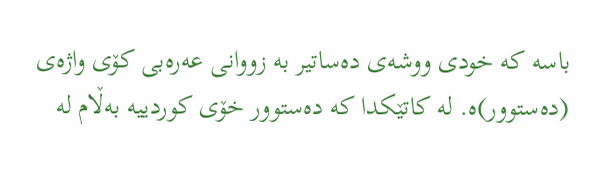باسە کە خودی ووشەی دەساتیر بە زووانی عەرەبی کۆی واژەی (دەستوور)ە. لە کاتێکدا کە دەستوور خۆی کوردییە بەڵام لە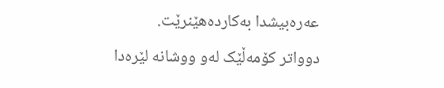عەرەبیشدا بەکاردەهێنرێت.
دوواتر کۆمەڵێک لەو ووشانە لێرەدا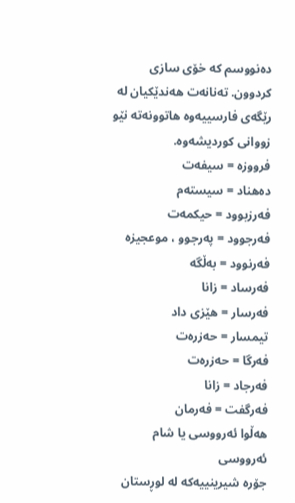دەنووسم کە خۆی سازی کردوون. تەنانەت هەندێکیان لە رێگەی فارسییەوە هاتوونەتە نێو زووانی کوردیشەوە.
فرووزە = سیفەت
دەهناد = سیستەم
فەرزبوود = حیکمەت
فەرجوود = پەرجوو ، موعجیزە
فەرنوود = بەڵگە
فەرساد = زانا
فەرسار = هێزی داد
تیمسار = حەزرەت
فەرگا = حەزرەت
فەرجاد = زانا
فەرگفت = فەرمان
هەڵوا ئەرووسی یا شام ئەرووسی
جۆرە شیرینییەکە لە لوڕستان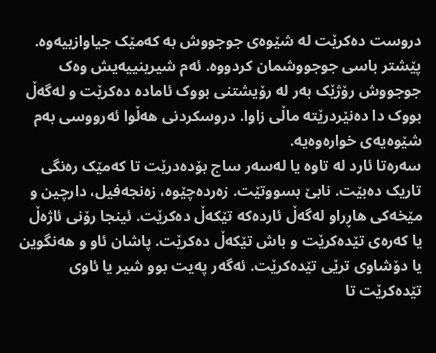دروست دەکرێت لە شێوەی جوجووش بە کەمێک جیاوازییەوە. پێشتر باسی جوجووشمان کردووە. ئەم شیرینییەیش وەک جوجووش رۆژێک بەر لە رۆیشتنی بووک ئامادە دەکرێت و لەگەڵ بووک دا دەنێردرێتە ماڵی زاوا. دروسکردنی هەڵوا ئەرووسی بەم شێوەیەی خوارەوەیە.
سەرەتا ئارد لە تاوە یا لەسەر ساج بۆدەدرێت تا کەمێک رەنگی تاریک دەبێت. نابێ بسووتێت. زەردەچێوە، زەنجەفیل، دارچین و مێخەکی هاڕراو لەگەڵ ئاردەکە تێکەڵ دەکرێت. ئینجا رۆنی ئاژەڵ یا کەرەی تێدەکرێت و باش تێکەڵ دەکرێت. پاشان ئاو و هەنگوین یا دۆشاوی ترێی تێدەکرێت. ئەگەر پەیت بوو شیر یا ئاوی تێدەکرێت تا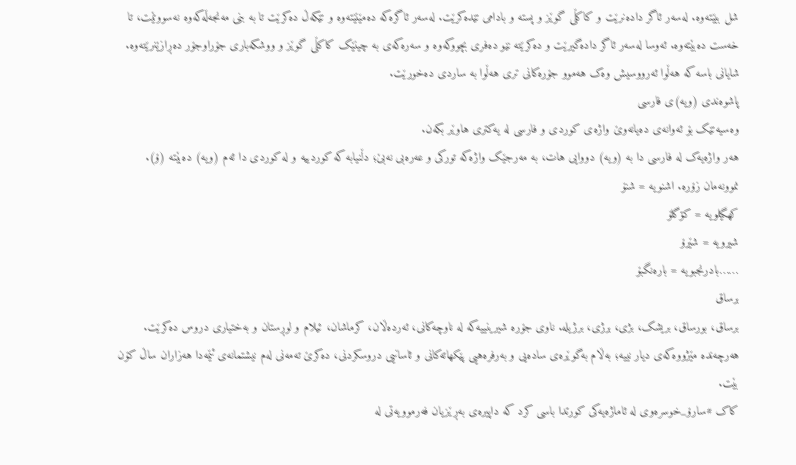شل ببێتەوە. لەسەر ئاگر دادەنرێت و کاکڵی گوێز و پستە و بادامی تێدەکرێت. لەسەر ئاگرەکە دەمێنێتەوە و تێکەڵ دەکرێت تا بە بنی مەنجەڵەکەوە نەسووتێت، تا خەست دەبێتەوە. ئەوسا لەسەر ئاگر دادەگیرێت و دەکرێتە نێو دەفری بچووکەوە و سەرەکەی بە چینێک کاکڵی گوێز و ووشکەباری جۆراوجۆر دەڕازێنرێتەوە. شایانی باسە کە هەڵوا ئەرووسیش وەک هەموو جۆرەکانی تری هەڵوا بە ساردی دەخورێت.
پاشوەندی (ویە)ی فارسی
وەسیەتێک بۆ ئەوانەی دەیانەوێ واژەی کوردی و فارسی لە یەکتری هاوێر بکەن.
هەر واژەیەک لە فارسی دا بە (ویە) دووایی هات، بە مەرجێک واژەکە تورکی و عەرەبی نەبێ؛ دڵنیابە کە کوردییە و لە کوردی دا ئەم (ویە) دەبێتە (ۆ). نموونەمان زۆرە. اشنویە = شنۆ
کهگیلویە = کۊگلۆ
شیرویە = شێرۆ
……بادرنجبویە = بارەنگبۆ
برساق
برساق، بورساق، بریشک، بژی، برژی، برژیلە. ناوی جۆرە شیرینییەکە لە ناوچەکانی، ئەردەڵان، کرماشان، ئیلام و لوڕستان و بەختیاری دروس دەکرێت. هەرچەندە مێژووەکەی دیار نییە؛ بەڵام بەگوێرەی سادەیی و بەرفرەهیی پێکهاتەکانی و ئاسانیی دروسکردنی، دەکرێ تەمەنی لەم نیشتمانەی ئێمەدا هەزاران ساڵ کۆن بێت.
کاک #سارۆ_خوسرەوی لە ئاماژەیەکی کورتدا باسی کرد کە داپیرەی بەڕێزیان فەرموویەتی لە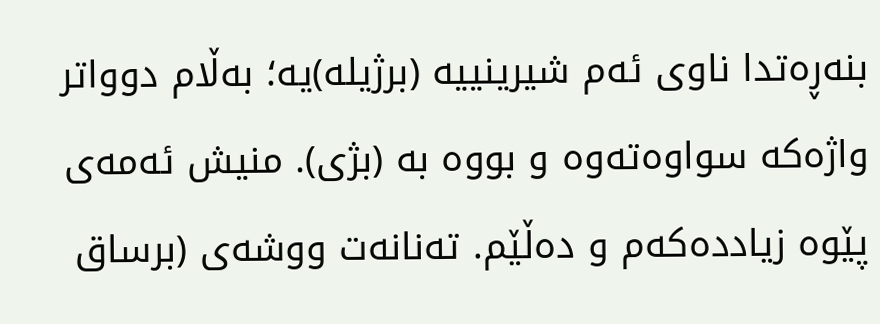بنەڕەتدا ناوی ئەم شیرینییە (برژیلە)یە؛ بەڵام دوواتر واژەکە سواوەتەوە و بووە بە (بژی). منیش ئەمەی پێوە زیاددەکەم و دەڵێم. تەنانەت ووشەی (برساق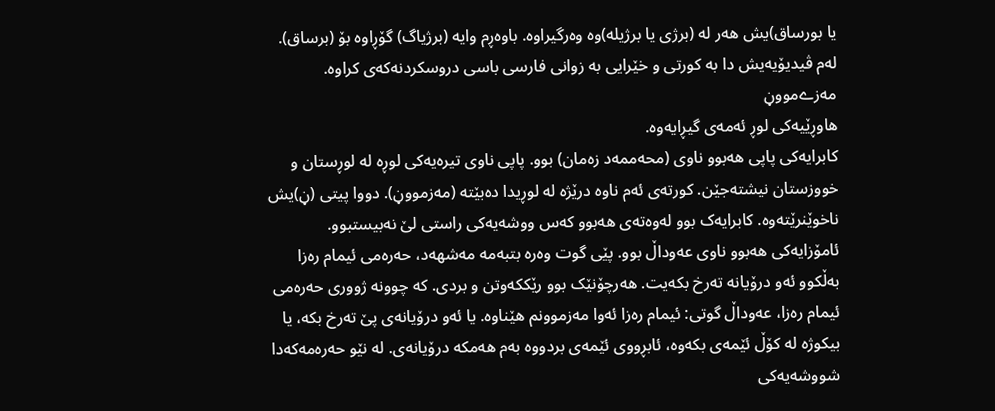یا بورساق)یش هەر لە (برژی یا برژیلە)وە وەرگیراوە. باوەڕم وایە (برژیاگ) گۆڕاوە بۆ (برساق).
لەم ڤیدیۆیەیش دا بە کورتی و خێرایی بە زوانی فارسی باسی دروسکردنەکەی کراوە.
مەزےمووڼ
هاوڕێیەکی لوڕ ئەمەی گيڕایەوە.
کابرایەکی پاپی هەبوو ناوی (محەممەد زەمان) بوو. پاپی ناوی تیرەیەکی لوڕە لە لوڕستان و خووزستان نیشتەجێن. کورتەی ئەم ناوە درێژە لە لوڕیدا دەبێتە (مەزمووڼ). دووا پیتی (ڼ)یش ناخوێنرێتەوە. کابرایەک بوو لەوەتەی هەبوو کەس ووشەیەکی راستی لێ نەبیستبوو. ئامۆزایەکی هەبوو ناوی عەوداڵ بوو. پێی گوت وەرە بتبەمە مەشهەد، حەرەمی ئیمام رەزا بەڵکوو ئەو درۆیانە تەرخ بکەیت. هەرچۆنێک بوو رێککەوتن و بردی. کە چوونە ژووری حەرەمی ئیمام رەزا، عەوداڵ گوتی: ئیمام رەزا ئەوا مەزموونم هێناوە. یا ئەو درۆیانەی پێ تەرخ بکە، یا بیکوژە لە کۆڵ ئێمەی بکەوە، ئابڕووی ئێمەی بردووە بەم هەمکە درۆیانەی. لە نێو حەرەمەکەدا شووشەیەکی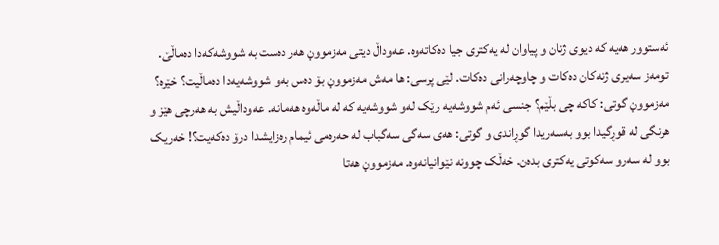ئەستوور هەیە کە دیوی ژنان و پیاوان لە یەکتری جیا دەکاتەوە. عەوداڵ دیتی مەزمووڼ هەر دەست بە شووشەکەدا دەماڵێ. تومەز سەیری ژنەکان دەکات و چاوچەرانی دەکات. لێی پرسی: ها مەش مەزمووڼ بۆ دەس بەو شووشەیەدا دەماڵیت؟ خێرە؟ مەزمووڼ گوتی: کاکە چی بڵێم؟ جنسی ئەم شووشەیە رێک لەو شووشەیە کە لە ماڵەوە هەمانە. عەوداڵیش بە هەرچی هێز و هرنگی لە قوڕگیدا بوو بەسەریدا گوڕاندی و گوتی: هەی سەگی سەگباب لە حەرەمی ئیمام رەزایشدا درۆ دەکەیت؟! خەریک بوو لە سەرو سەکوتی یەکتری بدەن. خەڵک چوونە نێوانیانەوە. مەزمووڼ هەتا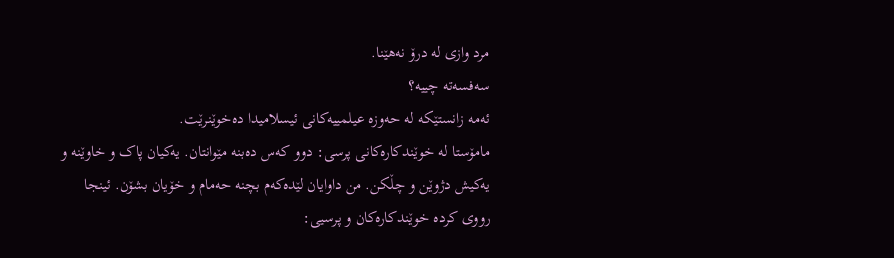مرد وازی لە درۆ نەهێنا.
سەفسەتە چییە؟
ئەمە زانستێکە لە حەوزە عیلمییەکانی ئیسلامیدا دەخوێنرێت.
مامۆستا لە خوێندکارەکانی پرسی: دوو کەس دەبنە مێوانتان. یەکیان پاک و خاوێنە و یەکیش دژوێن و چڵکن. من داوایان لێدەکەم بچنە حەمام و خۆیان بشۆن. ئینجا رووی کردە خوێندکارەکان و پرسیی: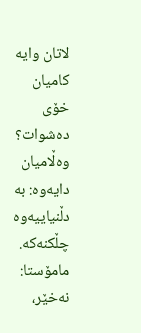لاتان وایە کامیان خۆی دەشوات؟
وەڵامیان دایەوە: بە دڵنیاییەوە چڵکنەکە.
مامۆستا: نەخێر،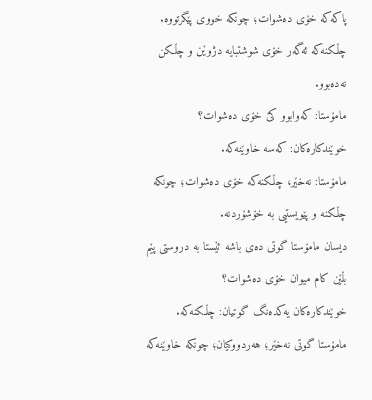پاکەکە خۆی دەشوات؛ چونکە خووی پێگرتووە. چڵکنەکە ئەگەر خۆی شوشتبایە دژوێن و چڵکن نەدەبوو.
مامۆستا: کەوابوو کێ خۆی دەشوات؟
خوێندکارەکان: کەسە خاوێنەکە.
مامۆستا: نەخێر، چڵکنەکە خۆی دەشوات؛ چونکە چڵکنە و پێویستیی بە خۆشۆردنە.
دیسان مامۆستا گوتی دەی باشە ئێستا بە دروستی پێم بڵێن کام میوان خۆی دەشوات؟
خوێندکارەکان یەکدەنگ گوتیان: چڵکنەکە.
مامۆستا گوتی نەخێر؛ هەردووکیان؛ چونکە خاوێنەکە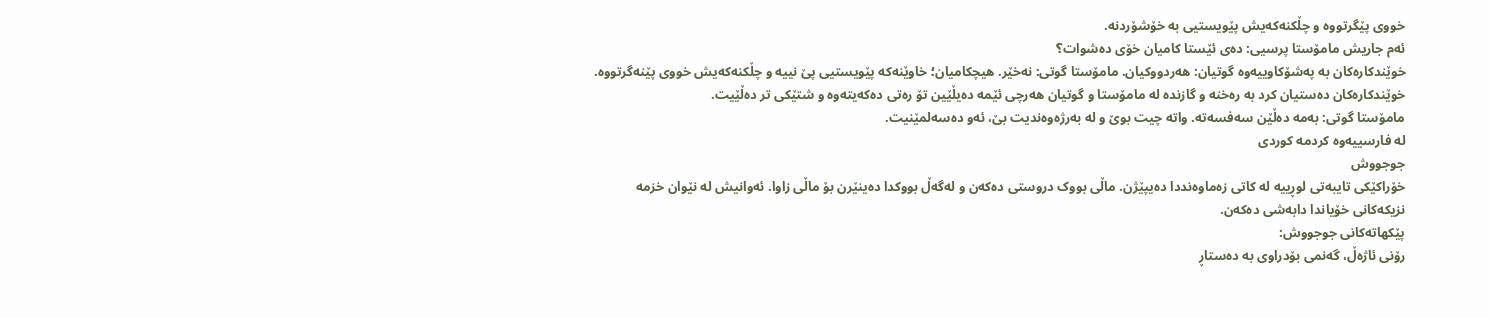خووی پێگرتووە و چڵکنەکەیش پێویستیی بە خۆشۆردنە.
ئەم جاریش مامۆستا پرسیی: دەی ئێستا کامیان خۆی دەشوات؟
خوێندکارەکان بە پەشۆکاوییەوە گوتیان: هەردووکیان. مامۆستا گوتی: نەخێر. هیچکامیان؛ خاوێنەکە پێویستیی پێ نییە و چڵکنەکەیش خووی پێنەگرتووە.
خوێندکارەکان دەستیان کرد بە رەخنە و گازندە لە مامۆستا و گوتیان هەرچی ئێمە دەیڵێین تۆ رەتی دەکەیتەوە و شتێکی تر دەڵێیت.
مامۆستا گوتی: بەمە دەڵێن سەفسەتە. واتە چیت بوێ و لە بەرژەوەندیت بێ، ئەو دەسەلمێنیت.
لە فارسییەوە کردمە کوردی
جوجووش
خۆراکێکی تایبەتی لوڕییە لە کاتی زەماوەنددا دەیپێژن. ماڵی بووک دروستی دەکەن و لەگەڵ بووکدا دەینێرن بۆ ماڵی زاوا. ئەوانیش لە نێوان خزمە نزیکەکانی خۆیاندا دابەشی دەکەن.
پێکهاتەکانی جوجووش:
رۆنی ئاژەڵ، گەنمی بۆدراوی بە دەستاڕ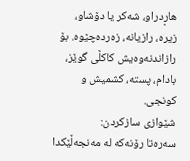هاڕدراو، شەکر یا دۆشاو، زیرە، رازیانە، زەردەچێوە. بۆ رازاندنەوەیش کاکڵی گوێز، بادام، پستە، کشمیش و کونجی.
شێوازی سازکردن:
سەرەتا رۆنەکە لە مەنجەڵێکدا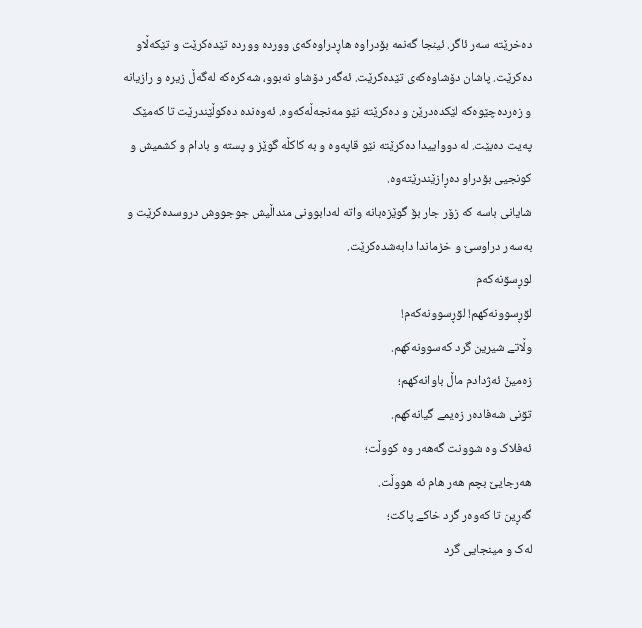دەخرێتە سەر ئاگر. ئینجا گەنمە بۆدراوە هاڕدراوەکەی ووردە ووردە تێدەکرێت و تێکەڵاو دەکرێت. پاشان دۆشاوەکەی تێدەکرێت. ئەگەر دۆشاو نەبوو، شەکرەکە لەگەڵ زیرە و رازیانە و زەردەچێوەکە لێکدەدرێن و دەکرێتە نێو مەنجەڵەکەوە. ئەوەندە دەکوڵێندرێت تا کەمێک پەیت دەبێت. لە دوواییدا دەکرێتە نێو قاپەوە و بە کاکڵە گوێز و پستە و بادام و کشمیش و کونجیی بۆدراو دەڕازێندرێتەوە.
شایانی باسە کە زۆر جار بۆ گوێزەبانە واتە لەدابوونی منداڵیش جوجووش دروسدەکرێت و بەسەر دراوسێ و خزماندا دابەشدەکرێت.
لوڕسۊنەکەم
لۊڕسوونەکهم! لۊڕسوونەکەم!
وڵاتے شیرین گرد کەسوونەکهم.
زەمیݩ ئەژدادم ماڵ باوانەکهم؛
تۊنی شەفادەر زەیمے گیانەکهم.
ئەفلاک وه شوونت گەهەر وه کووڵت؛
هەرجایێ بچم هەر هام ئە هووڵت.
گەڕین تا کەوەر گرد خاکے پاکت؛
لەک و مینجایی گرد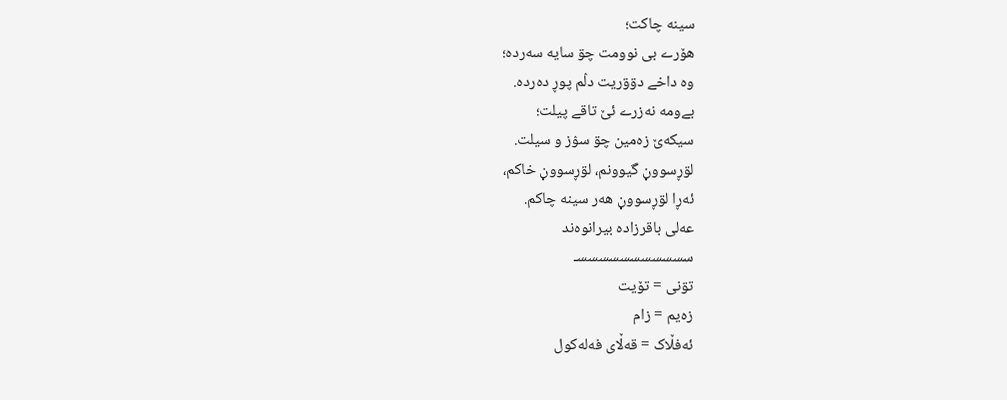سینه چاکت؛
هۆرے بی نوومت چۊ سایە سەرده؛
وه داخے دۊۊریت دلٛم پوڕ دەرده.
بےومه نەزرے ئێ تاقے پیلت؛
سیکەێ زەمین چۊ سۉز و سیلت.
لۊڕسووڼ گیوونم، لۊڕسووڼ خاکم،
ئەڕا لۊڕسووڼ هەر سینه چاکم.
عەلی باقرزاده بیرانوەند
سسسسسسسسسسسـ
تۊنی = تۆیت
زەیم = زام
ئەفڵاک = قەڵای فەلەکول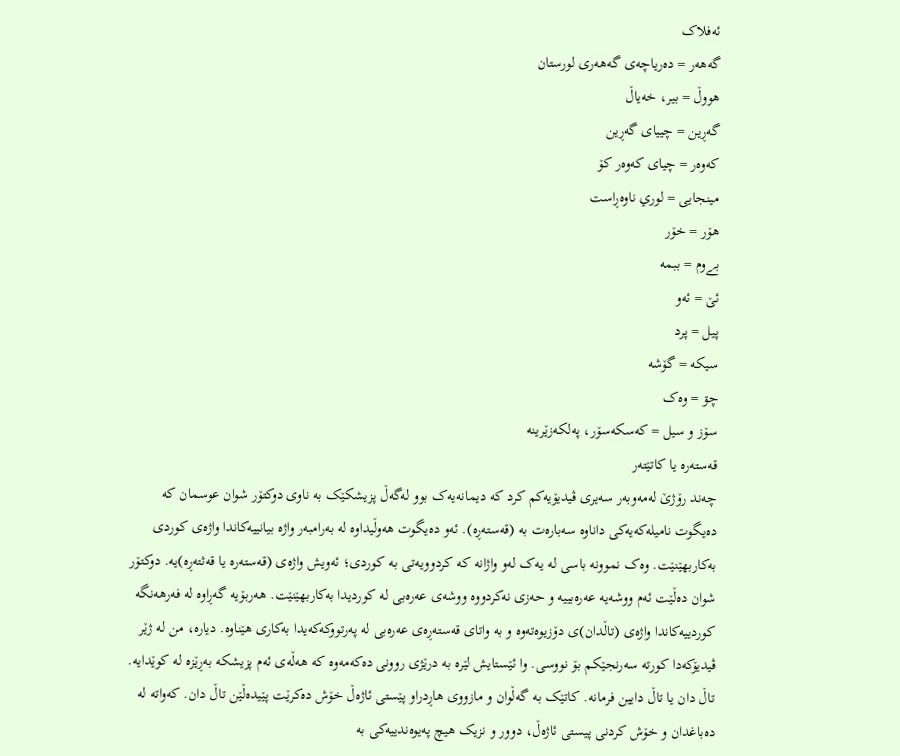ئەفلاک
گەهەر = دەریاچەی گەهەری لورستان
هووڵ = بیر، خەیاڵ
گەڕین = چییای گەڕین
کەوەر = چیای کەوەر کۆ
مینجایی = لوري ناوەڕاست
هۆر = خۆر
بےوم = ببمە
ئێ = ئەو
پیل = پرد
سیکە = گۆشە
چۊ = وەک
سۆز و سیل = کەسکەسۆر، پەلکەزێرینە
قەستەرە یا کاتێتەر
چەند رۆژێ لەمەوبەر سەیری ڤیدیۆیەکم کرد کە دیمانەیەک بوو لەگەڵ پزیشکێک بە ناوی دوکتۆر شوان عوسمان کە دەیگوت نامیلەکەیەکی داناوە سەبارەت بە (قەستەڕە). ئەو دەیگوت هەوڵیداوە لە بەرامبەر واژە بیانییەکاندا واژەی کوردی بەکاربهێنێت. وەک نموونە باسی لە یەک لەو واژانە کە کردوویەتی بە کوردی؛ ئەویش واژەی (قەستەرە یا قەثتەڕە)یە. دوکتۆر شوان دەڵێت ئەم ووشەیە عەرەبییە و حەزی نەکردووە ووشەی عەرەبی لە کوردیدا بەکاربهێنێت. هەربۆیە گەڕاوە لە فەرهەنگە کوردییەکاندا واژەی (تاڵدان)ی دۆزیوەتەوە و بە واتای قەستەڕەی عەرەبی لە پەرتووکەکەیدا بەکاری هێناوە. دیارە، من لە ژێر ڤیدیۆکەدا کورتە سەرنجێکم بۆ نووسی. وا ئێستایش لێرە بە درێژی روونی دەکەمەوە کە هەڵەی ئەم پزیشکە بەڕێزە لە کوێدایە.
تاڵ دان یا تاڵ دایین فرمانە. کاتێک بە گەڵوان و مازووی هاڕدراو پێستی ئاژەڵ خۆش دەکرێت پێیدەڵێن تاڵ دان. کەواتە لە دەباغدان و خۆش کردنی پیستی ئاژەڵ، دوور و نزیک هیچ پەیوەندییەکی بە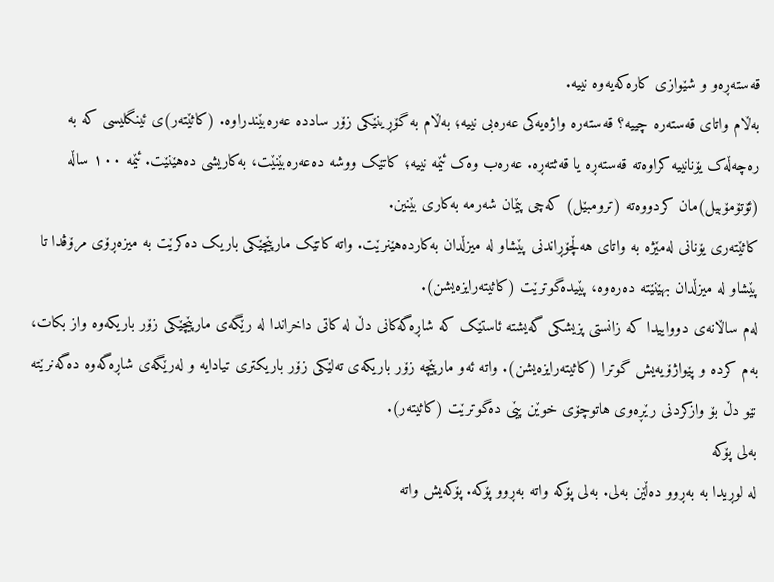قەستەڕەو و شێوازی کارەکەیەوە نییە.
بەڵام واتای قەستەرە چییە؟ قەستەرە واژەیەکی عەرەبی نییە؛ بەڵام بە گۆڕینێکی زۆر ساددە عەرەبێندراوە. (کاثێتەر)ی ئینگلیسی کە بە رەچەڵەک یۆنانییە کراوەتە قەستەڕە یا قەثتەڕە. عەرەب وەک ئێمە نییە؛ کاتێک ووشە دەعەرەبێنێت، بەکاریشی دەهێنێت. ئێمە ١٠٠ ساڵە (ئۆتۆمۆبیل)مان کردووەتە (ترومبێل) کەچی پێمان شەرمە بەکاری بێنین.
کاثێتەری یۆنانی لەمێژە بە واتای هەڵچۆڕاندنی پێشاو لە میزڵدان بەکاردەهێنرێت. واتە کاتێک مارپێچێکی باریک دەکرێت بە میزەڕۆی مرۆڤدا تا پێشاو لە میزڵدان بهێنێتە دەرەوە، پێیدەگوترێت (کاثيتەرایزەیشن).
لەم ساڵانەی دوواییدا کە زانستی پزیشکی گەیشتە ئاستێک کە شاڕەگەکانی دڵ لە کاتی داخراندا لە رێگەی مارپێچێکی زۆر باریکەوە واز بکات، بەم کردە و پێواژۆیەیش گوترا (کاثیتەرایزەیشن). واتە ئەو مارپێچە زۆر باریکەی تەلێکی زۆر باریکتری تیادایە و لەرێگەی شاڕەگەوە دەگەنرێتە نێو دڵ بۆ وازکردنی رێڕەوی هاتوچۆی خوێن پێی دەگوترێت (کاثیتەر).
بەلی پۆکە
لە لوڕیدا بە بەڕوو دەڵێن بەلی. بەلی پۆکە واتە بەڕوو پۆکە. پۆکەیش واتە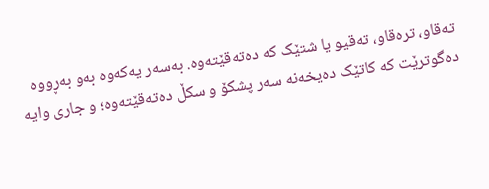تەقاو، ترەقاو، تەقیو یا شتێک کە دەتەقێتەوە. بەسەر یەکەوە بەو بەڕووە دەگوترێت کە کاتێک دەیخەنە سەر پشکۆ و سکڵ دەتەقێتەوە؛ و جاری وایە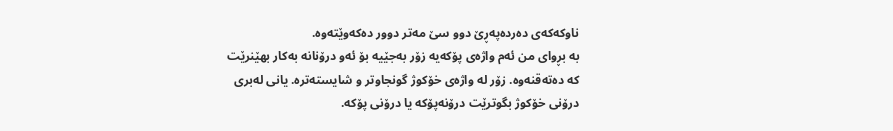ناوکەکەی دەردەپەڕێ دوو سێ مەتر دوور دەکەوێتەوە.
بە بڕوای من ئەم واژەی پۆکەیە زۆر بەجێیە بۆ ئەو درۆنانە بەکار بهێنرێت کە دەتەقنەوە. زۆر لە واژەی خۆکوژ گونجاوتر و شایستەترە. یانی لەبری درۆنی خۆکوژ بگوترێت درۆنەپۆکە یا درۆنی پۆکە.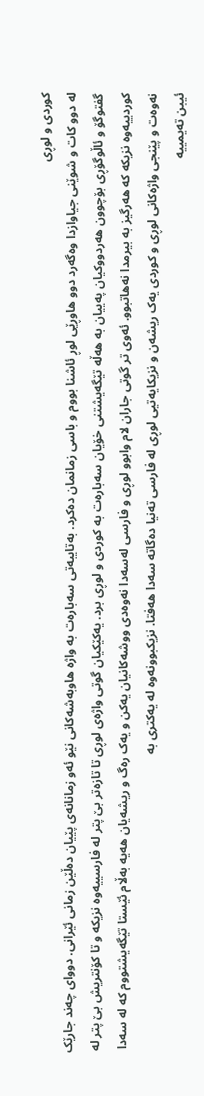کوردی و لوڕی
لە دوو کات و شوێنی جیاوازدا وەگەرد دوو هاوڕێی لوڕ ئاشنا بووم و باسی زمانمان دەکرد. بەتایبەتی سەبارەت بە واژە هاوبەشەکانی نێو ئەو زمانانەی پێیان دەڵێن زمانی ئێرانی. دووای چەند جارێک گفتوگۆ و ئاڵوگۆڕی بۆچوون هەردووکیان پەییان بە هەڵە تێگەیشتنی خۆیان سەبارەت بە کوردی و لوڕی برد. یەکێکیان گوتی واژەی لوڕی تا تازەتر بێ پتر لە فارسییەوە نزیکە و تا کۆنتریش بێ پتر لە کوردییەوە نزیکە کە هەرگیز بە بیرمدا نەهاتبوو. ئەوی تر گوتی جاران لام وابوو لوڕی و فارسی لەسەدا نەوەدی ووشەکانیان یەکن و یەک رەگ و ریشەیان هەیە بەڵام ئێستا تێگەیشتووم کە لە سەدا نەوەت و پێنجی واژەکانی لوڕی و کوردی یەک ریشەن و نزیکایەتیی لوڕی لە فارسی تەنیا دەگاتە سەدا هەفتا. نزیکبوونەوە لە یەکتری بە
ئیبن تەیمییە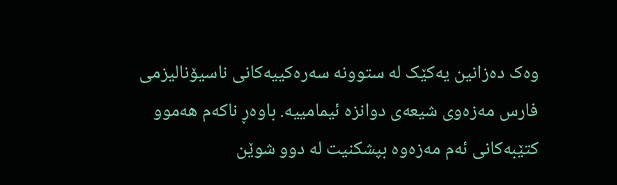وەک دەزانین یەکێک لە ستوونە سەرەکییەکانی ناسیۆنالیزمی فارس مەزەوی شیعەی دوانزە ئیمامییە. باوەڕ ناکەم هەموو کتێبەکانی ئەم مەزەوە بپشکنیت لە دوو شوێن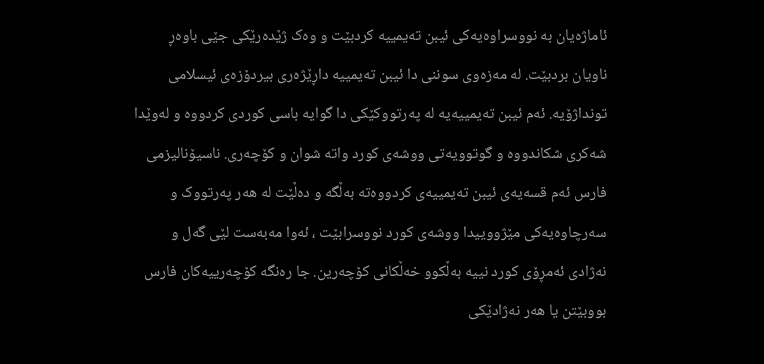ئاماژەیان بە نووسراوەیەکی ئیبن تەیمییە کردبێت و وەک ژێدەرێکی جێی باوەڕ ناویان بردبێت. لە مەزەوی سوننی دا ئیبن تەیمییە داڕێژەری بیردۆزەی ئیسلامی تونداژۆیە. ئەم ئیبن تەیمییەیە لە پەرتووکێکی دا گوایە باسی کوردی کردووە و لەوێدا شەکری شکاندووە و گوتوویەتی ووشەی کورد واتە شوان و کۆچەری. ناسیۆنالیزمی فارس ئەم قسەیەی ئیبن تەیمییەی کردووەتە بەڵگە و دەڵێت لە هەر پەرتووک و سەرچاوەیەکی مێژووییدا ووشەی کورد نووسرابێت ، ئەوا مەبەست لێی گەل و نەژادی ئەمڕۆی کورد نییە بەڵکوو خەڵکانی کۆچەرین. جا رەنگە کۆچەرییەکان فارس بووبێتن یا هەر نەژادێکی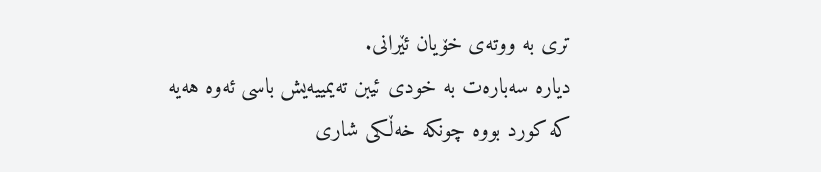تری بە ووتەی خۆیان ئێرانی.
دیارە سەبارەت بە خودی ئیبن تەیمییەیش باسی ئەوە هەیە کە کورد بووە چونکە خەڵکی شاری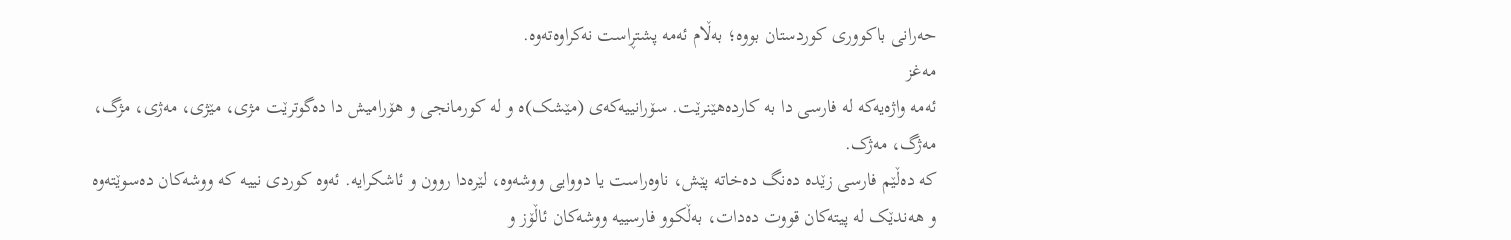حەرانی باکووری کوردستان بووە؛ بەڵام ئەمە پشتڕاست نەکراوەتەوە.
مەغز
ئەمە واژەیەکە لە فارسی دا بە کاردەهێنرێت. سۆرانییەکەی (مێشک)ە و لە کورمانجی و هۆرامیش دا دەگوترێت مژی، مێژی، مەژی، مژگ، مەژگ، مەژک.
کە دەڵێم فارسی زێدە دەنگ دەخاتە پێش، ناوەراست یا دووایی ووشەوە، لێرەدا روون و ئاشکرایە. ئەوە کوردی نییە کە ووشەکان دەسوێتەوە و هەندێک لە پیتەکان قووت دەدات، بەڵکوو فارسییە ووشەکان ئاڵۆز و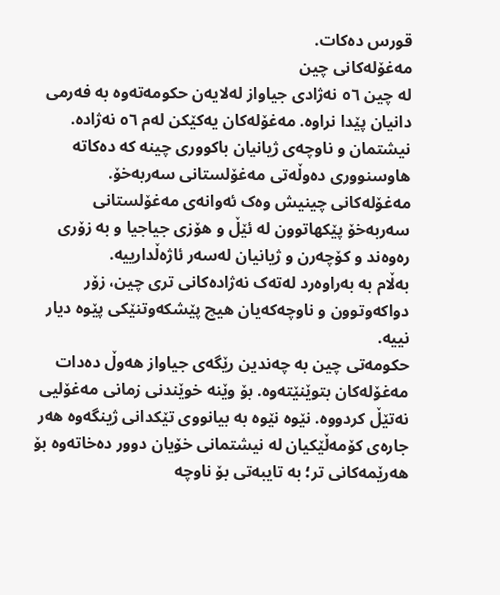قورس دەکات.
مەغۆلەکانی چین
لە چین ٥٦ نەژادی جیاواز لەلایەن حکومەتەوە بە فەرمی دانیان پێدا نراوە. مەغۆلەکان یەکێکن لەم ٥٦ نەژادە. نیشتمان و ناوچەی ژیانیان باکووری چینە کە دەکاتە هاوسنووری دەوڵەتی مەغۆلستانی سەربەخۆ. مەغۆلەکانی چینیش وەک ئەوانەی مەغۆلستانی سەربەخۆ پێکهاتوون لە ئێڵ و هۆزی جیاجیا و بە زۆری رەوەند و کۆچەرن و ژیانیان لەسەر ئاژەڵدارییە.
بەڵام بە بەراوەرد لەتەک نەژادەکانی تری چین، زۆر دواکەوتوون و ناوچەکەیان هیچ پێشکەوتنێکی پێوە دیار نییە.
حکومەتی چین بە چەندین رێگەی جیاواز هەوڵ دەدات مەغۆلەکان بتوێنێتەوە. بۆ وێنە خوێندنی زمانی مەغۆلیی نەتێڵ کردووە. نێوە نێوە بە بیانووی تێکدانی ژینگەوە هەر جارەی کۆمەڵێکیان لە نیشتمانی خۆیان دوور دەخاتەوە بۆ هەرێمەکانی تر؛ بە تایبەتی بۆ ناوچە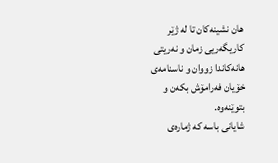هان نشینەکان تا لە ژێر کاریگەریی زمان و نەریتی هانەکاندا زووان و ناسنامەی خۆیان فەرامۆش بکەن و بتوێنەوە.
شایانی باسە کە ژمارەی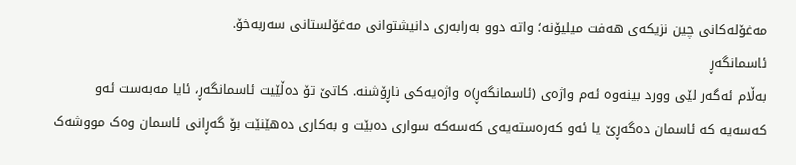مەغۆلەکانی چین نزیکەی هەفت میلیۆنە؛ واتە دوو بەرابەری دانیشتوانی مەغۆلستانی سەربەخۆ.
ئاسمانگەڕ
بەڵام ئەگەر لێی وورد بینەوە ئەم واژەی (ئاسمانگەڕ)ە واژەیەکی ناڕۆشنە. کاتێ تۆ دەڵێیت ئاسمانگەڕ، ئایا مەبەست ئەو کەسەیە کە ئاسمان دەگەڕێ یا ئەو کەرەستەیەی کەسەکە سواری دەبێت و بەکاری دەهێنێت بۆ گەڕانی ئاسمان وەک مووشەک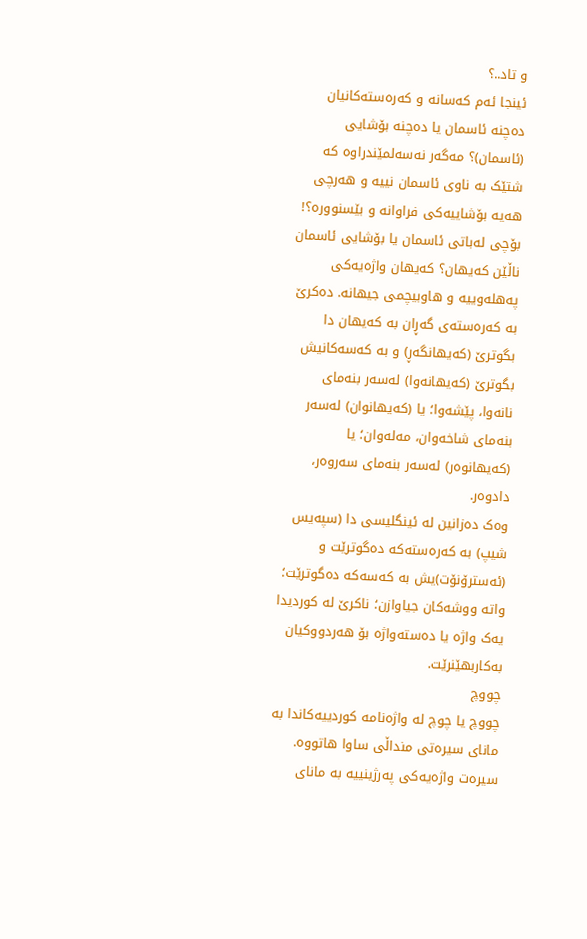و تاد..؟
ئینجا ئەم کەسانە و کەرەستەکانیان دەچنە ئاسمان یا دەچنە بۆشایی (ئاسمان)؟ مەگەر نەسەلمێندراوە کە شتێک بە ناوی ئاسمان نییە و هەرچی هەیە بۆشاییەکی فراوانە و بێسنوورە؟! بۆچی لەباتی ئاسمان یا بۆشایی ئاسمان ناڵێن کەیهان؟ کەیهان واژەیەکی پەهلەوییە و هاوبیچمی جیهانە. دەکرێ بە کەرەستەی گەڕان بە کەیهان دا بگوترێ (کەیهانگەڕ) و بە کەسەکانیش بگوترێ (کەیهانەوا) لەسەر بنەمای نانەوا، پێشەوا؛ یا (کەیهانوان) لەسەر بنەمای شاخەوان، مەلەوان؛ یا (کەیهانوەر) لەسەر بنەمای سەروەر، دادوەر.
وەک دەزانین لە ئینگلیسی دا (سپەیس شیپ) بە کەرەستەکە دەگوترێت و (ئەسترۆنۆت)یش بە کەسەکە دەگوترێت؛ واتە ووشەکان جیاوازن؛ ناکرێ لە کوردیدا یەک واژە یا دەستەواژە بۆ هەردووکیان بەکاربهێنرێت.
چووچ
چووچ یا چوچ لە واژەنامە کوردییەکاندا بە مانای سیرەتی منداڵی ساوا هاتووە. سیرەت واژەیەکی پەرژینییە بە مانای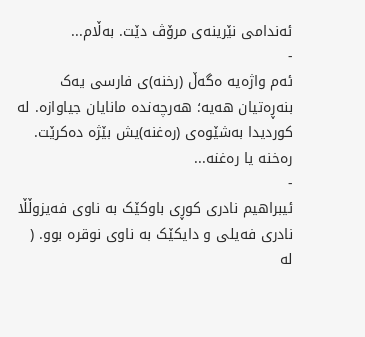ئەندامی نێرینەی مرۆڤ دێت. بەڵام...
-
ئەم واژەیە ەگەڵ (رخنە)ی فارسی یەک بنەڕەتیان هەیە؛ هەرچەندە مانایان جیاوازە. لە کوردیدا بەشێوەی (رەغنە)یش بێژە دەکرێت. رەخنە یا رەغنە...
-
ئیبراهیم نادری کوڕی باوکێک بە ناوی فەیزوڵڵا نادری فەیلی و دایکێک بە ناوی نوقرە بوو. ( لە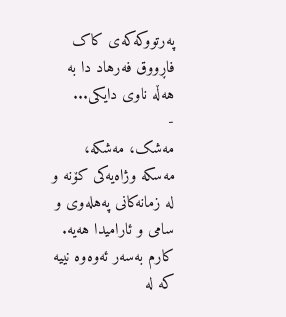پەرتووکەکەی کاک فاڕووق فەرهاد دا بە هەڵە ناوی دایکی...
-
مەشک، مەشکە، مەسکە وژاەیەکی کۆنە و لە زمانەکانی پەهلەوی و سامی و ئارامیدا هەیە. کارم بەسەر ئەوەوە نییە کە لە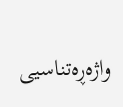واژەڕەتناسیی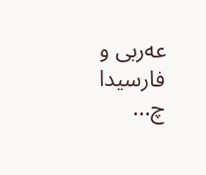عەربی و فارسیدا چ...